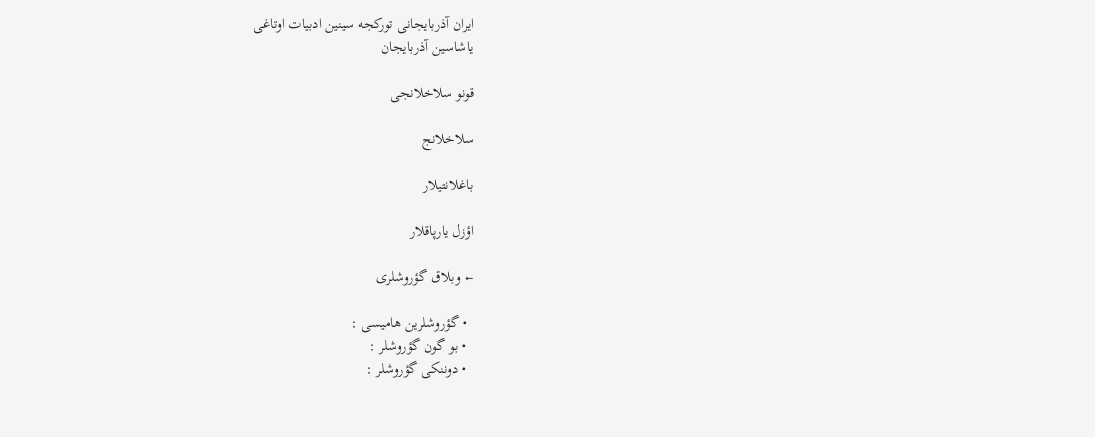ایران آذربایجانی تورکجه سینین ادبیات اوتاغی
یاشاسین آذربایجان

قونو سلاخلانجی

سلاخلانج

باغلانتیلار

اؤزل یارپاقلار‌

← وبلاق گؤروشلری

  • گؤروشلرین هامیسی :
  • بو گون گؤروشلر :
  • دوننکی گؤروشلر :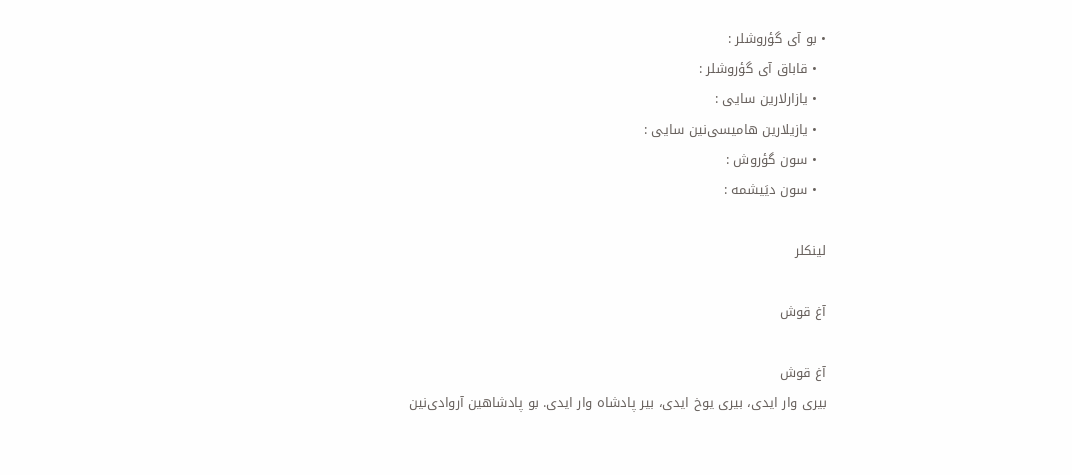• بو آی گؤروشلر :
  • قاباق آی گؤرو‌شلر :
  • یازارلارین سایی :
  • یازیلارین هامیسی‌نین سایی :
  • سون گؤروش :
  • سون دیَیشمه :

لینکلر‌

آغ قوش

آغ قوش
بیری وار ایدی، بیری یوخ ایدی، بیر پادشاه وار ایدی. بو پادشاهین آروادی‌نین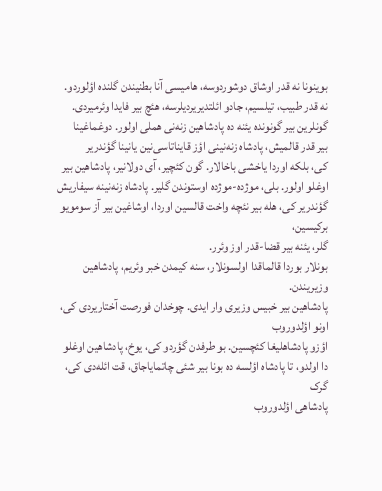بوینونا نه قدر اوشاق دوشوردوسه، هامیسی آنا بطنیندن گلنده اؤلوردو.
نه قدر طبیب، تیلسیم، جادو ائلتدیریردیلرسه، هئچ بیر فایدا وئرمیردی.
گونلرین بیر گونونده یئنه ده پادشاهین زنه‌نی هملی اولور. دوغماغینا
بیر قدر قالمیش، پادشاه زنه‌نینی اؤز قایناتاسی‌نین یانینا گؤندریر
کی، بلکه اوردا یاخشی باخالار. گون کئچیر، آی دولانیر، پادشاهین بیر
اوغلو اولور. بلی، موژده-موژده اوستوندن گلیر. پادشاه زنه‌نینه سیفاریش
گؤندریر کی، هله بیر نئچه واخت قالسین اوردا، اوشاغین بیر آز سومویو برکیسین،
گلر، یئنه بیر قضا-قدر اوز وئرر.
بونلار بوردا قالماقدا اولسونلار، سنه کیمدن خبر وئریم، پادشاهین
وزیریندن.
پادشاهین بیر خبیس وزیری وار ایدی. چوخدان فورصت آختاریردی کی، اونو اؤلدوروب
اؤزو پادشاهلیغا کئچسین. بو طرفدن گؤردو کی، یوخ، پادشاهین اوغلو
دا اولدو، تا پادشاه اؤلسه ده بونا بیر شئی چاتمایاجاق، قت ائله‌دی کی، گرک
پادشاهی اؤلدوروب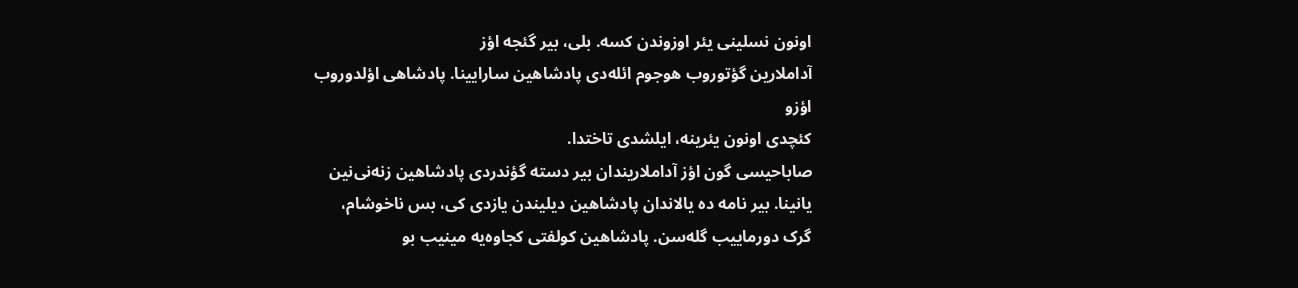اونون نسلینی یئر اوزوندن کسه. بلی، بیر گئجه اؤز
آداملارین گؤتوروب هوجوم ائله‌دی پادشاهین سارایینا. پادشاهی اؤلدوروب اؤزو
کئچدی اونون یئرینه، ایلشدی تاختدا.
صاباحیسی گون اؤز آداملاریندان بیر دسته گؤندردی پادشاهین زنه‌نی‌نین
یانینا. بیر نامه ده یالاندان پادشاهین دیلیندن یازدی کی، بس ناخوشام،
گرک دورماییب گله‌سن. پادشاهین کولفتی کجاوه‌یه مینیب بو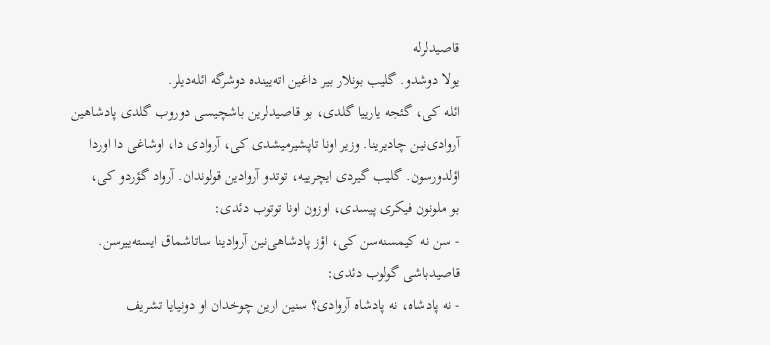قاصیدلرله
یولا دوشدو. گلیب بونلار بیر داغین اته‌یینده دوشرگه ائله‌دیلر.
ائله کی، گئجه یارییا گلدی، بو قاصیدلرین باشچیسی دوروب گلدی پادشاهین
آروادی‌نین چادیرینا. وزیر اونا تاپشیرمیشدی کی، آروادی دا، اوشاغی دا اوردا
اؤلدورسون. گلیب گیردی ایچرییه، توتدو آروادین قولوندان. آرواد گؤردو کی،
بو ملونون فیکری پیسدی، اوزون اونا توتوب دئدی:
- سن نه کیمسنه‌سن کی، اؤز پادشاهی‌نین آروادینا ساتاشماق ایسته‌ییرسن.
قاصیدباشی گولوب دئدی:
- نه پادشاه، نه پادشاه آروادی؟ سنین ارین چوخدان او دونیایا تشریف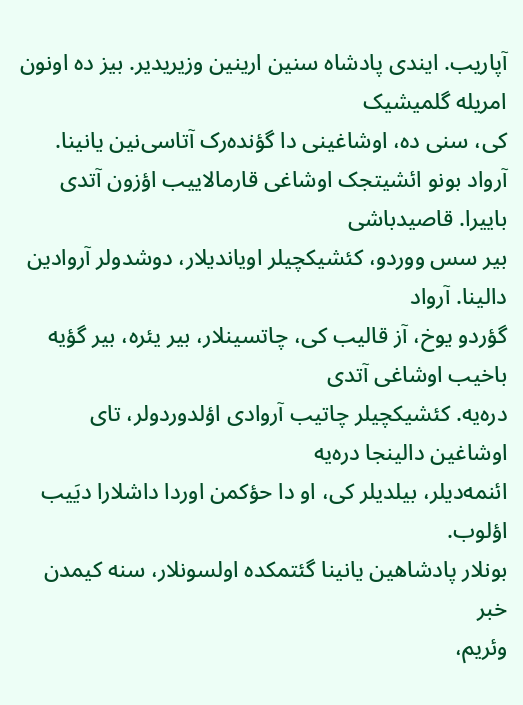آپاریب. ایندی پادشاه سنین ارینین وزیریدیر. بیز ده اونون امریله گلمیشیک
کی، سنی ده، اوشاغینی دا گؤنده‌رک آتاسی‌نین یانینا.
آرواد بونو ائشیتجک اوشاغی قارمالاییب اؤزون آتدی باییرا. قاصیدباشی
بیر سس ووردو، کئشیکچیلر اویاندیلار، دوشدولر آروادین دالینا. آرواد
گؤردو یوخ، آز قالیب کی، چاتسینلار، بیر یئره، بیر گؤیه باخیب اوشاغی آتدی
دره‌یه. کئشیکچیلر چاتیب آروادی اؤلدوردولر، تای اوشاغین دالینجا دره‌یه
ائنمه‌دیلر، بیلدیلر کی، او دا حؤکمن اوردا داشلارا دیَیب اؤلوب.
بونلار پادشاهین یانینا گئتمکده اولسونلار، سنه کیمدن خبر
وئریم،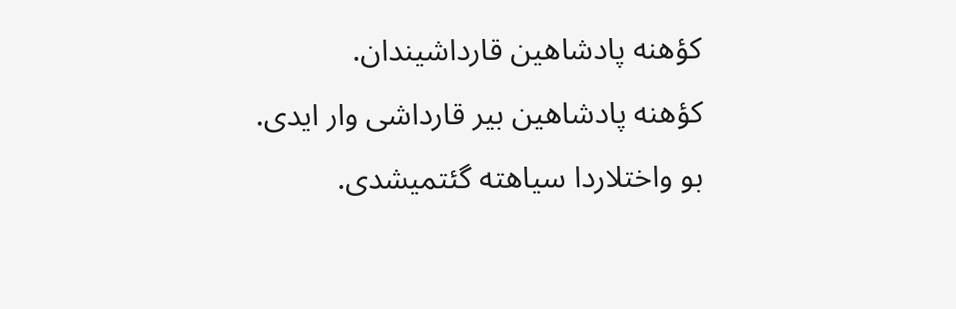کؤهنه پادشاهین قارداشیندان.
کؤهنه پادشاهین بیر قارداشی وار ایدی. بو واختلاردا سیاهته گئتمیشدی.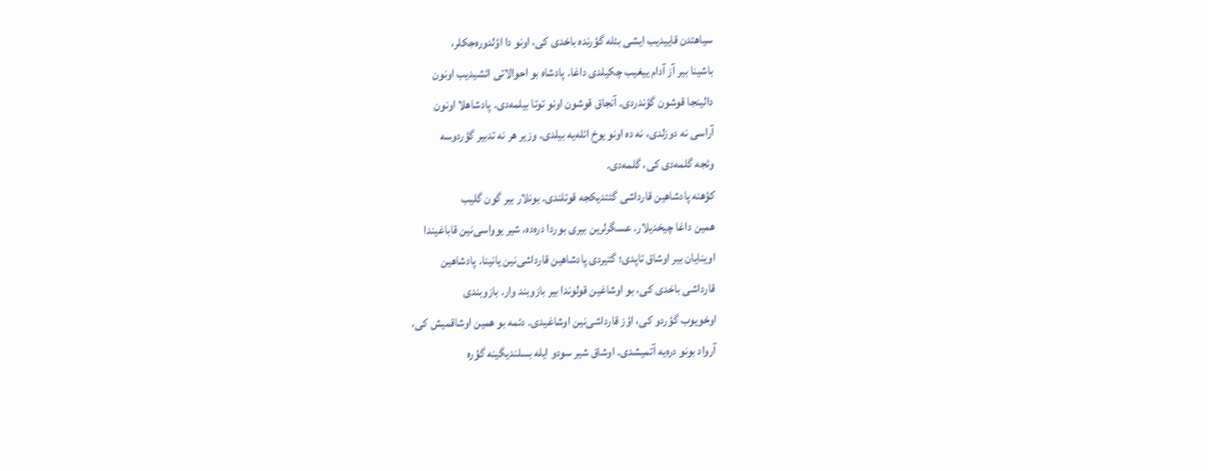سیاهتدن قاییدیب ایشی بئله گؤرنده باخدی کی، اونو دا اؤلدوره‌جکلر،
باشینا بیر آز آدام ییغیب چکیلدی داغا. پادشاه بو احوالاتی ائشیدیب اونون
دالینجا قوشون گؤندردی. آنجاق قوشون اونو توتا بیلمه‌دی. پادشاهلا اونون
آراسی نه دوزلدی، نه ده اونو یوخ ائله‌یه بیلدی. وزیر هر نه تدبیر گؤردوسه
وئجه گلمه‌دی کی، گلمه‌دی.
کؤهنه پادشاهین قارداشی گئتدیکجه قوتلندی. بونلار بیر گون گلیب
همین داغا چیخدیلار. عسگرلرین بیری بوردا دره‌ده، شیر یوواسی‌نین قاباغیندا
اوینایان بیر اوشاق تاپدی؛ گتیردی پادشاهین قارداشی‌نین یانینا. پادشاهین
قارداشی باخدی کی، بو اوشاغین قولوندا بیر بازوبند وار. بازوبندی
اوخویوب گؤردو کی، اؤز قارداشی‌نین اوشاغیدی. دئمه بو همین اوشاقمیش کی،
آرواد بونو دره‌یه آتمیشدی. اوشاق شیر سودو ایله بسلندیگینه گؤره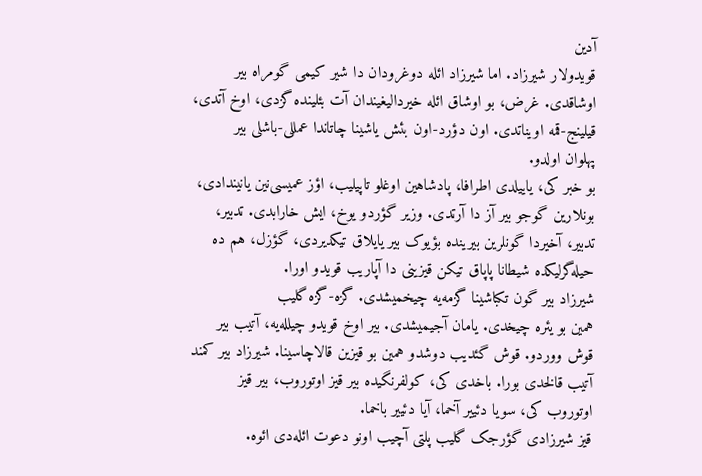آدین
قویدولار شیرزاد. اما شیرزاد ائله دوغرودان دا شیر کیمی گومراه بیر
اوشاقدی. غرض، بو اوشاق ائله خیردالیغیندان آت بئلینده گزدی، اوخ آتدی،
قیلینج-قمه اویناتدی. اون دؤرد-اون بئش یاشینا چاتاندا عمللی-باشلی بیر
پهلوان اولدو.
بو خبر کی، یاییلدی اطرافا، پادشاهین اوغلو تاپیلیب، اؤز عمیسی‌نین یانیندادی،
بونلارین گوجو بیر آز دا آرتدی. وزیر گؤردو یوخ، ایش خارابدی. تدبیر،
تدبیر، آخیردا گونلرین بیرینده بؤیوک بیر یایلاق تیکدیردی، گؤزل، هم ده
حیله‌گرلیکده شیطانا پاپاق تیکن قیزینی دا آپاریب قویدو اورا.
شیرزاد بیر گون تکباشینا گزمه‌یه چیخمیشدی. گزه-گزه گلیب
همین بو یئره چیخدی. یامان آجیمیشدی. بیر اوخ قویدو چیلله‌یه، آتیب بیر
قوش ووردو. قوش گئدیب دوشدو همین بو قیزین قالاچاسینا. شیرزاد بیر کمند
آتیب قالخدی بورا. باخدی کی، کولفرنگیده بیر قیز اوتوروب، بیر قیز
اوتوروب کی، سویا دئییر آخما، آیا دئییر باخما.
قیز شیرزادی گؤرجک گلیب پلتی آچیب اونو دعوت ائله‌دی ائوه.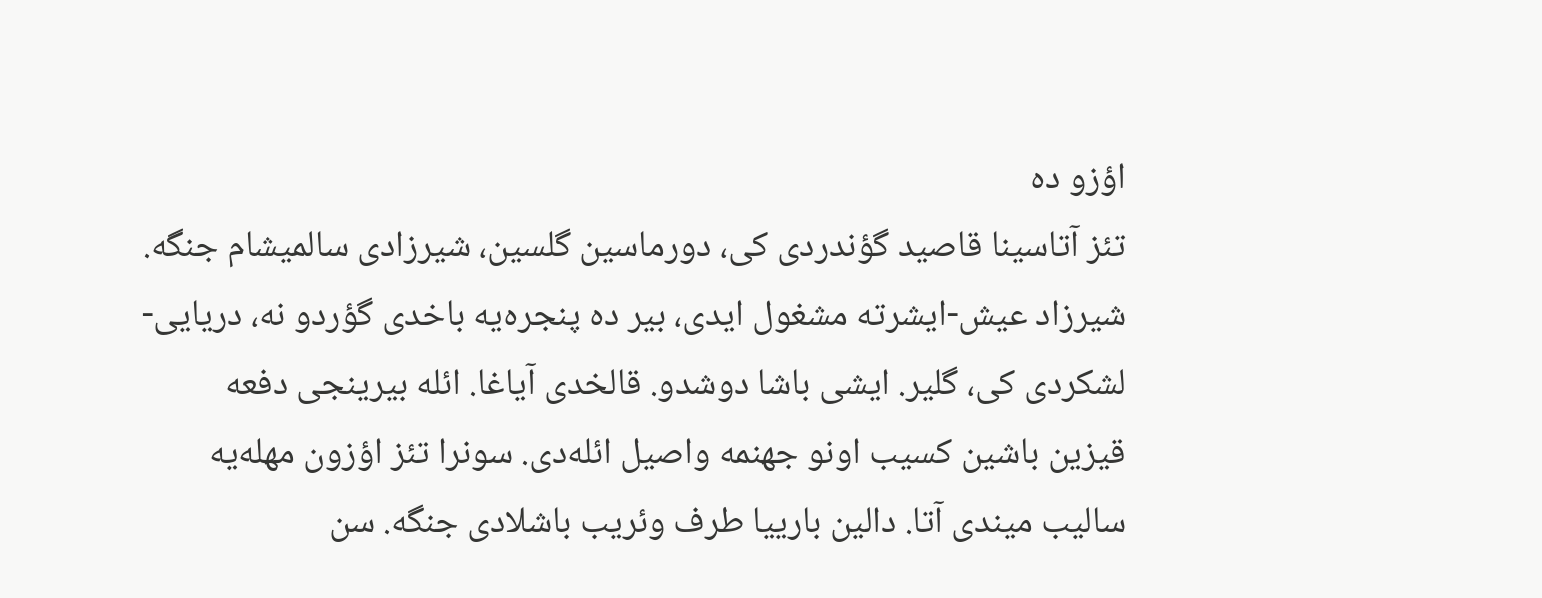اؤزو ده
تئز آتاسینا قاصید گؤندردی کی، دورماسین گلسین، شیرزادی سالمیشام جنگه.
شیرزاد عیش-ایشرته مشغول ایدی، بیر ده پنجره‌یه باخدی گؤردو نه، دریایی-
لشکردی کی، گلیر. ایشی باشا دوشدو. قالخدی آیاغا. ائله بیرینجی دفعه‌
قیزین باشین کسیب اونو جهنمه واصیل ائله‌دی. سونرا تئز اؤزون مهله‌یه
سالیب میندی آتا. دالین بارییا طرف وئریب باشلادی جنگه. سن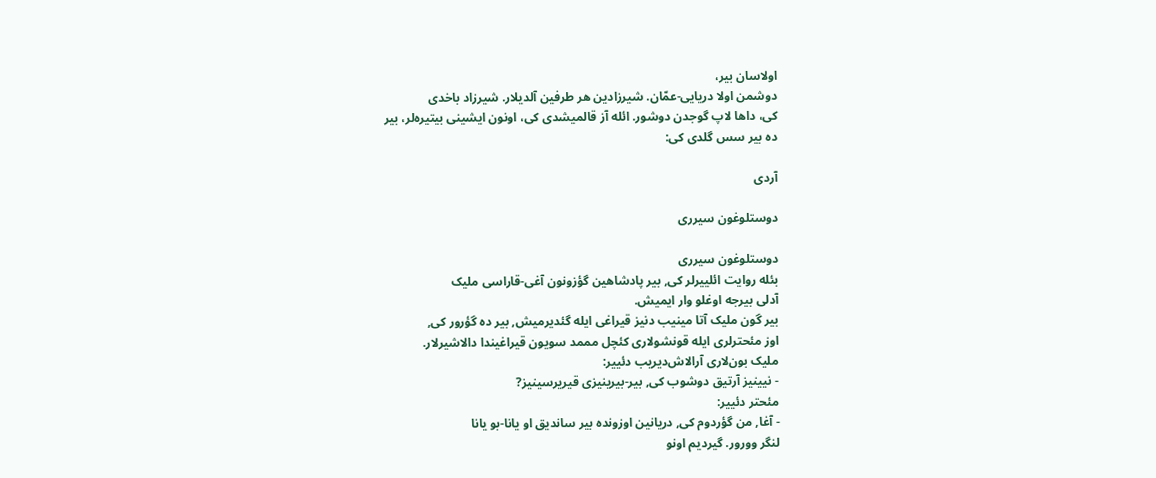اولاسان بیر،
دوشمن اولا دریایی-عمّان. شیرزادین هر طرفین آلدیلار. شیرزاد باخدی
کی، داها لاپ گوجدن دوشور. ائله آز قالمیشدی کی، اونون ایشینی بیتیره‌لر، بیر
ده بیر سس گلدی کی:

آردی

دوستلوغون سیرری

دوستلوغون سیرری
بئله روایت ائلییر‌لر کی, بیر پادشاهین گؤزونون آغی-قاراسی ملیک
آدلی بیرجه اوغلو وار ایمیش.
بیر گون ملیک آتا مینیب دنیز قیراغی ایله گئدیرمیش, بیر ده گؤرور کی,
اوز مئحتر‌لری ایله قونشو‌لاری کئچل مممد سویون قیراغیندا دالاشیر‌لار.
ملیک بون‌لاری آرالاش‌دیریب دئییر:
- نیینیز آرتیق دوشوب کی, بیر-بیرینیزی قیریرسینیز?
مئحتر دئییر:
- آغا, من گؤردوم کی, دریانین اوزونده بیر ساندیق او یانا-بو یانا
لنگر وورور. گیردیم اونو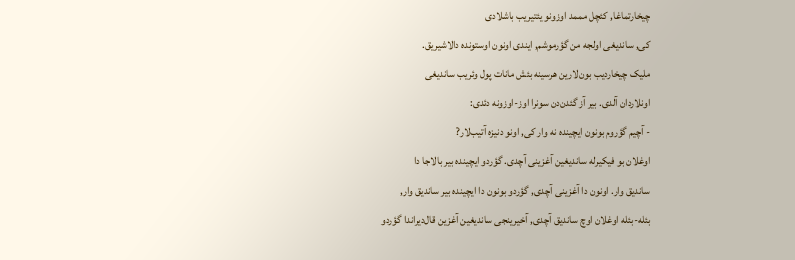چیخارتماغا, کئچل مممد اوزونو یئتیریب باشلادی
کی, ساندیغی اولجه من گؤرموشم, ایندی اونون اوستونده دالاشیریق.
ملیک چیخاردیب بون‌لارین هرسینه بئش مانات پول وئریب ساندیغی
اونلار‌دان آلدی. بیر آز گئدن‌دن سونرا اوز-اوزونه دئدی:
- آچیم گؤروم بونون ایچینده نه وار کی, اونو دنیزه آتیب‌لار?
اوغلان بو فیکیرله ساندیغین آغزینی آچدی. گؤردو ایچینده بیر بالاجا دا
ساندیق وار. اونون دا آغزینی آچدی, گؤردو بونون دا ایچینده بیر ساندیق وار,
بئله-بئله اوغلان اوچ ساندیق آچدی, آخیرینجی ساندیغین آغزین قال‌دیراندا گؤردو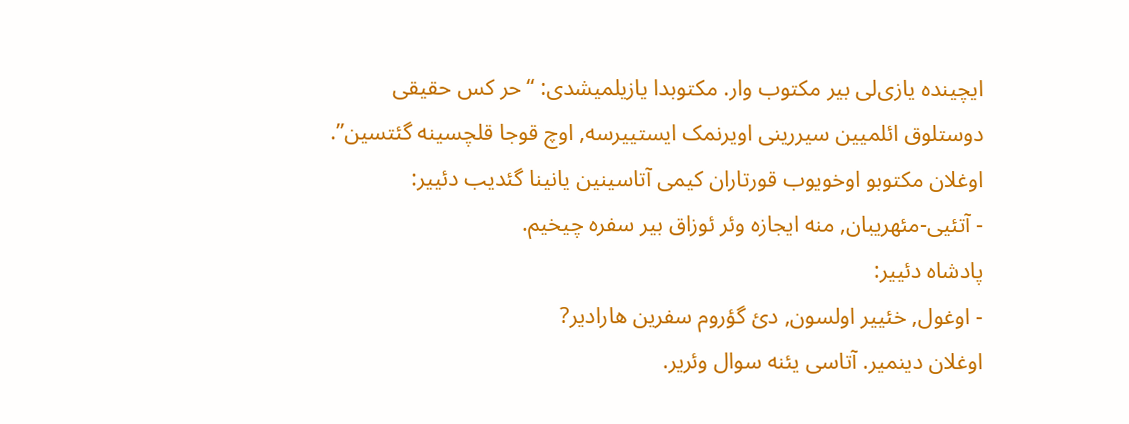ایچینده یازی‌لی بیر مکتوب وار. مکتوبدا یازیلمیشدی: “حر کس حقیقی
دوستلوق ائلمیین سیررینی اویرنمک ایستییرسه, اوچ قوجا قلچسینه گئتسین”.
اوغلان مکتوبو اوخویوب قورتاران کیمی آتاسینین یانینا گئدیب دئییر:
- آتئیی-مئهریبان, منه ایجازه وئر ئوزاق بیر سفره چیخیم.
پادشاه دئییر:
- اوغول, خئییر اولسون, دئ گؤروم سفرین هارا‌دیر?
اوغلان دینمیر. آتاسی یئنه سوال وئریر.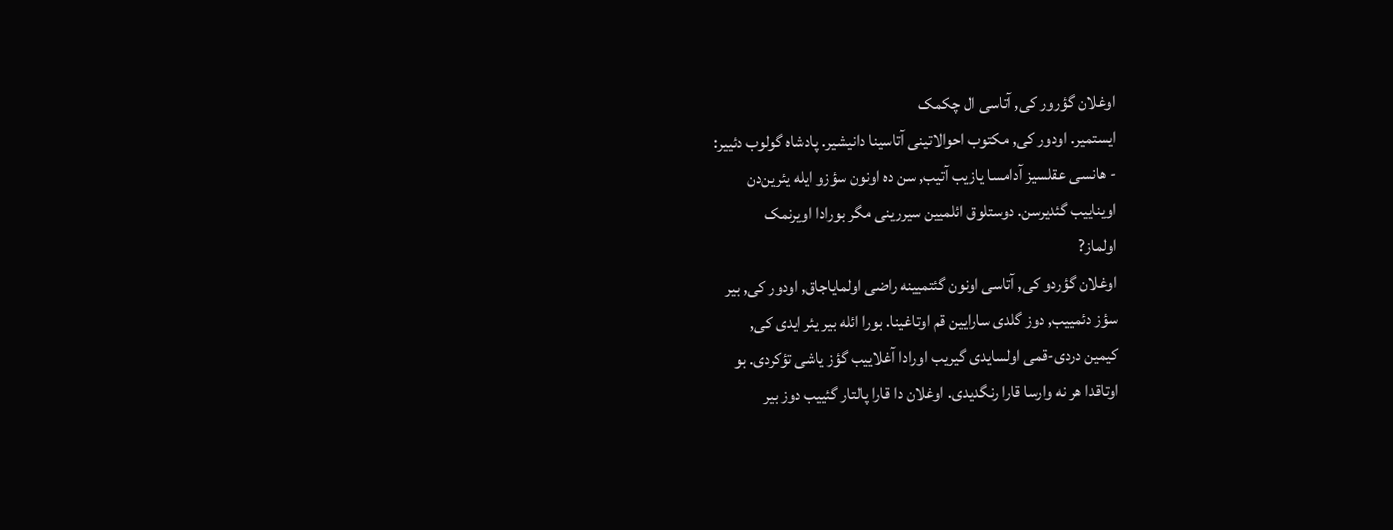اوغلان گؤرور کی, آتاسی ال چکمک
ایستمیر. اودور کی, مکتوب احوالاتینی آتاسینا دانیشیر. پادشاه گولوب دئییر:
- هانسی عقلسیز آدامسا یازیب آتیب, سن ده اونون سؤزو ایله یئرین‌دن
اویناییب گئدیر‌سن. دوستلوق ائلمیین سیررینی مگر بورادا اویرنمک
اولماز?
اوغلان گؤردو کی, آتاسی اونون گئتمیینه راضی اولمایاجاق, اودور کی, بیر
سؤز دئمییب, دوز گلدی سارایین قم اوتاغینا. بورا ائله بیر یئر ایدی کی,
کیمین دردی-قمی اولسایدی گیریب اورادا آغلاییب گؤز یاشی تؤکردی. بو
اوتاقدا هر نه وارسا قارا رنگدیدی. اوغلان دا قارا پالتار گئییب دوز بیر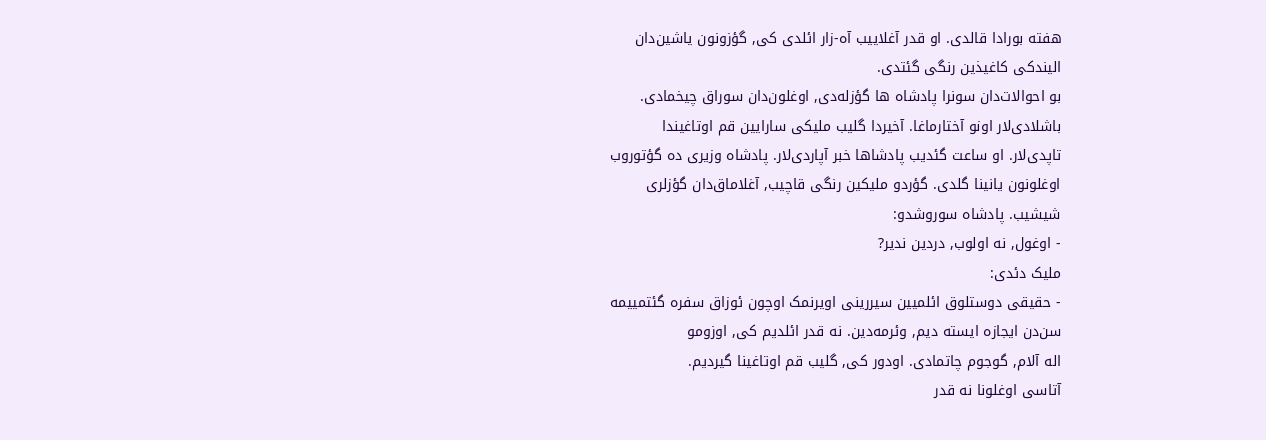هفته بورادا قالدی. او قدر آغلاییب آه-زار ائلدی کی, گؤزونون یاشین‌دان
الیندکی کاغیذین رنگی گئتدی.
بو احوالات‌دان سونرا پادشاه ها گؤزله‌دی, اوغلون‌دان سوراق چیخمادی.
باشلادی‌لار اونو آختارماغا. آخیردا گلیب ملیکی سارایین قم اوتاغیندا
تاپدی‌لار. او ساعت گئدیب پادشاها خبر آپاردی‌لار. پادشاه وزیری ده گؤتوروب
اوغلونون یانینا گلدی. گؤردو ملیکین رنگی قاچیب, آغلاماق‌دان گؤز‌لری
شیشیب. پادشاه سوروشدو:
- اوغول, نه اولوب, دردین ندیر?
ملیک دئدی:
- حقیقی دوستلوق ائلمیین سیررینی اویرنمک اوچون ئوزاق سفره گئتمییمه
سن‌دن ایجازه ایسته دیم, وئرمه‌دین. نه قدر ائلدیم کی, اوزومو
اله آلام, گوجوم چاتمادی. اودور کی, گلیب قم اوتاغینا گیردیم.
آتاسی اوغلونا نه قدر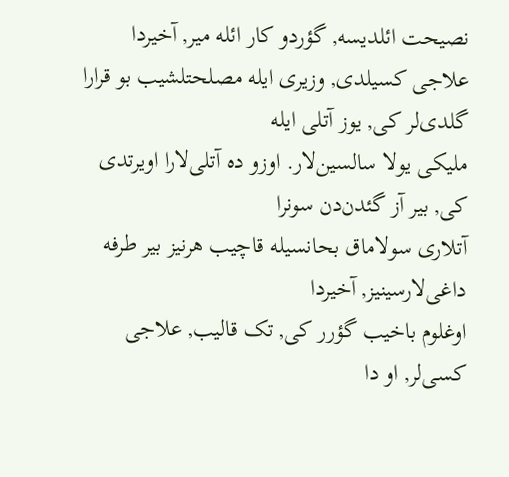نصیحت ائلدیسه, گؤردو کار ائله میر, آخیردا
علاجی کسیلدی, وزیری ایله مصلحتلشیب بو قرارا گلدی‌لر کی, یوز آتلی ایله
ملیکی یولا سالسین‌لار. اوزو ده آتلی‌لارا اویرتدی کی, بیر آز گئدن‌دن سونرا
آتلاری سولاماق بحانسیله قاچیب هرنیز بیر طرفه داغی‌لارسینیز, آخیردا
اوغلوم باخیب گؤرر کی, تک قالیب, علاجی کسی‌لر, او دا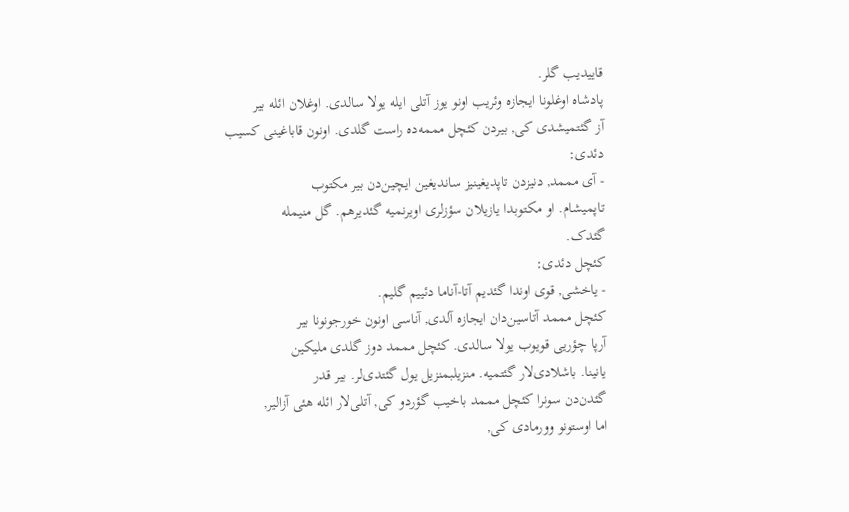قاییدیب گلر.
پادشاه اوغلونا ایجازه وئریب اونو یوز آتلی ایله یولا سالدی. اوغلان ائله بیر
آز گئتمیشدی کی, بیر‌دن کئچل مممه‌ده راست گلدی. اونون قاباغینی کسیب
دئدی:
- آی مممد, دنیز‌دن تاپدیغینیز ساندیغین ایچین‌دن بیر مکتوب
تاپمیشام. او مکتوبدا یازیلان سؤز‌لری اویرنمیه گئدیرهم. گل منیمله
گئدک.
کئچل دئدی:
- یاخشی, قوی اوندا گئدیم آتا-آناما دئییم گلیم.
کئچل مممد آتا‌سین‌دان ایجازه آلدی, آناسی اونون خورجونونا بیر
آرپا چؤریی قویوب یولا سالدی. کئچل مممد دوز گلدی ملیکین
یانینا. باشلادی‌لار گئتمیه. منزیلبمنزیل یول گئتدی‌لر. بیر قدر
گئدن‌دن سونرا کئچل مممد باخیب گؤردو کی, آتلی‌لار ائله هئی آزالیر,
اما اوستونو وورمادی کی,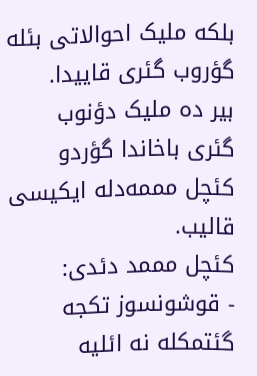بلکه ملیک احوالاتی بئله گؤروب گئری قاییدا.
بیر ده ملیک دؤنوب گئری باخاندا گؤردو کئچل مممه‌دله ایکیسی قالیب.
کئچل مممد دئدی:
- قوشونسوز تکجه گئتمکله نه ائلیه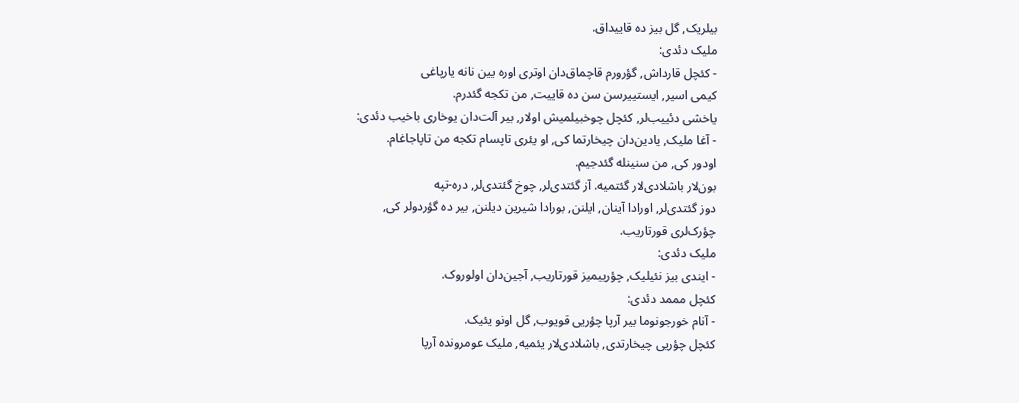بیلریک, گل بیز ده قاییداق.
ملیک دئدی:
- کئچل قارداش, گؤرورم قاچماق‌دان اوتری اوره یین نانه یارپاغی
کیمی اسیر, ایستییر‌سن سن ده قاییت, من تکجه گئدرم.
یاخشی دئییب‌لر, کئچل چوخبیلمیش اولار, بیر آلت‌دان یوخاری باخیب دئدی:
- آغا ملیک, یادین‌دان چیخارتما کی, او یئری تاپسام تکجه من تاپاجاغام.
اودور کی, من سنینله گئدجیم.
بون‌لار باشلادی‌لار گئتمیه. آز گئتدی‌لر, چوخ گئتدی‌لر, دره-تپه
دوز گئتدی‌لر, اورادا آینان, ایلنن, بورادا شیرین دیلنن, بیر ده گؤردو‌لر کی,
چؤرک‌لری قورتاریب.
ملیک دئدی:
- ایندی بیز نئیلیک, چؤرییمیز قورتاریب, آجین‌دان اولوروک.
کئچل مممد دئدی:
- آنام خورجونوما بیر آرپا چؤریی قویوب, گل اونو یئیک.
کئچل چؤریی چیخارتدی, باشلادی‌لار یئمیه, ملیک عومرونده آرپا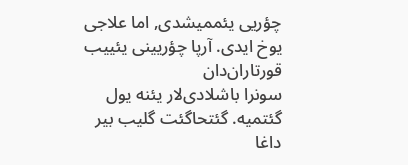چؤریی یئممیشدی, اما علاجی یوخ ایدی. آرپا چؤریینی یئییب قورتاران‌دان
سونرا باشلادی‌لار یئنه یول گئتمیه. گئتحاگئت گلیب بیر داغا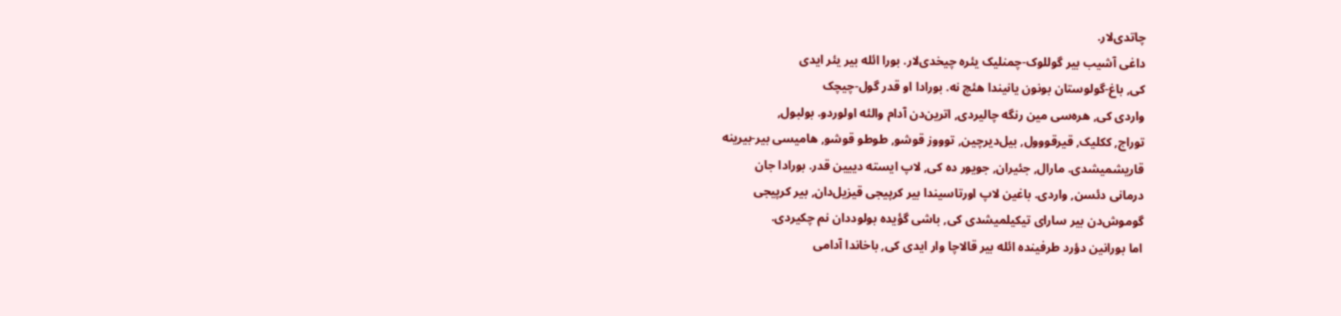چاتدی‌لار.
داغی آشیب بیر گوللوک-چمنلیک یئره چیخدی‌لار. بورا ائله بیر یئر ایدی
کی, باغ-گولوستان بونون یانیندا هئچ نه. بورادا او قدر گول-چیچک
واردی کی, هره‌سی مین رنگه چالیردی, اترین‌دن آدام والئه اولوردو. بولبول,
توراج, ککلیک, قیرقووول, بیل‌دیرچین, توووز قوشو, طوطو قوشو, هامیسی بیر-بیرینه
قاریشمیشدی. مارال, جئیران, جویور ده کی, لاپ ایسته دییین قدر. بورادا جان
درمانی دئسن, واردی. باغین لاپ اورتا‌سیندا بیر کرپیجی قیزیل‌دان, بیر کرپیجی
گوموش‌دن بیر سارای تیکیلمیشدی کی, باشی گؤیده بولود‌دان نم چکیردی.
اما بورانین دؤرد طرفینده ائله بیر قالاچا وار ایدی کی, باخاندا آدامی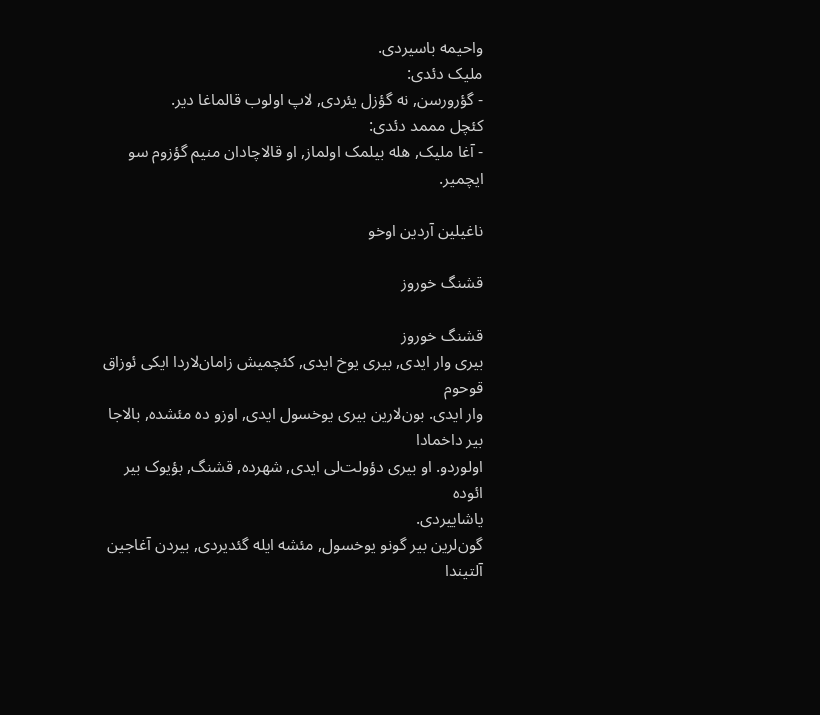واحیمه باسیردی.
ملیک دئدی:
- گؤرور‌سن, نه گؤزل یئردی, لاپ اولوب قالماغا دیر.
کئچل مممد دئدی:
- آغا ملیک, هله بیلمک اولماز, او قالاچا‌دان منیم گؤزوم سو
ایچمیر.

ناغیلین آردین اوخو

قشنگ خوروز

قشنگ خوروز
بیری وار ایدی, بیری یوخ ایدی, کئچمیش زامان‌لاردا ایکی ئوزاق قوحوم
وار ایدی. بون‌لارین بیری یوخسول ایدی, اوزو ده مئشده, بالاجا بیر داخمادا
اولوردو. او بیری دؤولت‌لی ایدی, شهرده, قشنگ, بؤیوک بیر ائوده
یاشاییردی.
گون‌لرین بیر گونو یوخسول, مئشه ایله گئدیردی, بیر‌دن آغاجین آلتیندا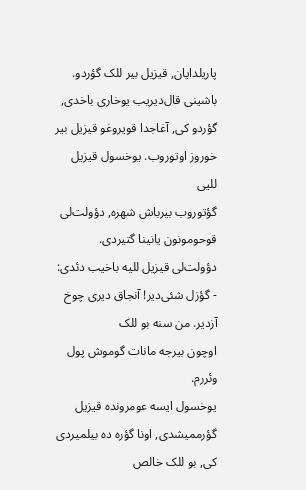پاریلدایان, قیزیل بیر للک گؤردو. باشینی قال‌دیریب یوخاری باخدی,
گؤردو کی, آغاجدا قویروغو قیزیل بیر خوروز اوتوروب. یوخسول قیزیل للیی
گؤتوروب بیرباش شهره, دؤولت‌لی قوحومونون یانینا گتیردی.
دؤولت‌لی قیزیل للیه باخیب دئدی:
- گؤزل شئی‌دیر! آنجاق دیری چوخ آزدیر. من سنه بو للک
اوچون بیرجه مانات گوموش پول وئررم.
یوخسول ایسه عومرونده قیزیل گؤرممیشدی, اونا گؤره ده بیلمیردی
کی, بو للک خالص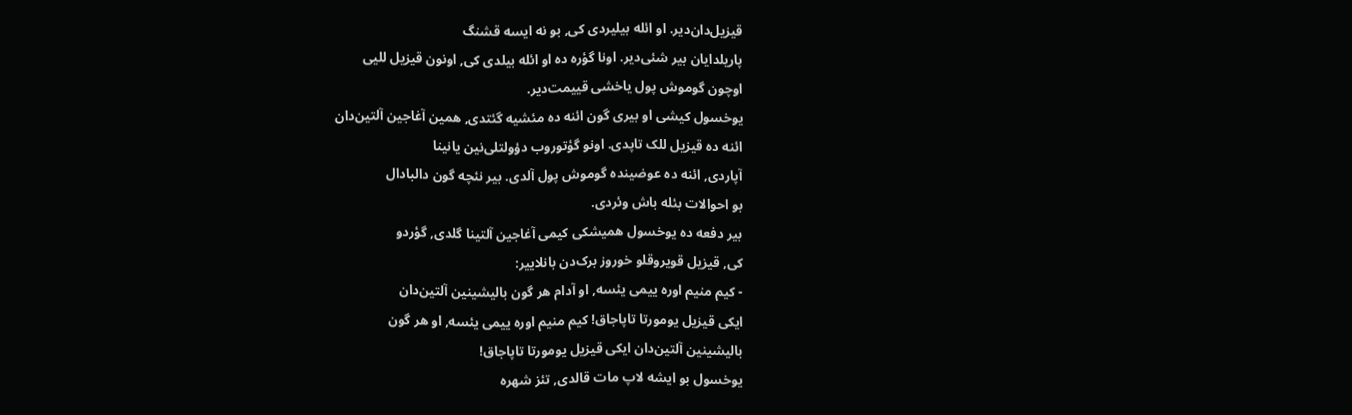قیزیل‌دان‌دیر. او ائله بیلیردی کی, بو نه ایسه قشنگ
پاریلدایان بیر شئی‌دیر. اونا گؤره ده او ائله بیلدی کی, اونون قیزیل للیی
اوچون گوموش پول یاخشی قییمت‌دیر.
یوخسول کیشی او بیری گون ائنه ده مئشیه گئتدی, همین آغاجین آلتین‌دان
ائنه ده قیزیل للک تاپدی. اونو گؤتوروب دؤولتلی‌نین یانینا
آپاردی, ائنه ده عوضینده گوموش پول آلدی. بیر نئچه گون دالبادال
بو احوالات بئله باش وئردی.
بیر دفعه ده یوخسول همیشکی کیمی آغاجین آلتینا گلدی, گؤردو
کی, قیزیل قویروقلو خوروز برک‌دن بانلاییر:
- کیم منیم اوره ییمی یئسه, او آدام هر گون بالیشینین آلتین‌دان
ایکی قیزیل یومورتا تاپاجاق! کیم منیم اوره ییمی یئسه, او هر گون
بالیشینین آلتین‌دان ایکی قیزیل یومورتا تاپاجاق!
یوخسول بو ایشه لاپ مات قالدی, تئز شهره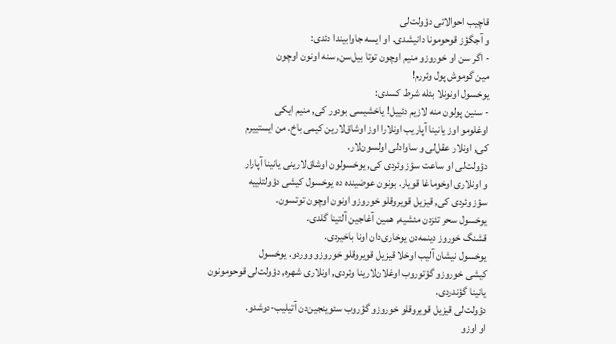قاچیب احوالاتی دؤولت‌لی
و آجگؤز قوحومونا دانیشدی. او ایسه جاوابیندا دئدی:
- اگر سن او خوروزو منیم اوچون توتا بیل‌سن, سنه اونون اوچون
مین گوموش پول وئررم!
یوخسول اونونلا بئله شرط کسدی:
- سنین پولون منه لازیم دئییل! یاخشیسی بودور کی, منیم ایکی
اوغلومو اوز یانینا آپاریب اونلارا اوز اوشاق‌لارین کیمی باخ. من ایستییرم
کی, اونلار عقل‌لی و ساواد‌لی اولسون‌لار.
دؤولت‌لی او ساعت سؤز وئردی کی, یوخسولون اوشاق‌لارینی یانینا آپارار
و اونلاری اوخوماغا قویار. بونون عوضینده ده یوخسول کیشی دؤولتلییه
سؤز وئردی کی, قیزیل قویروقلو خوروزو اونون اوچون توتسون.
یوخسول سحر تئز‌دن مئشیه, همین آغاجین آلتینا گلدی.
قشنگ خوروز دینمه‌دن یوخاری‌دان اونا باخیردی.
یوخسول نیشان آلیب اوخلا قیزیل قویروقلو خوروزو ووردو. یوخسول
کیشی خوروزو گؤتوروب اوغلان‌لارینا وئردی, اونلاری شهره, دؤولت‌لی قوحومونون
یانینا گؤندردی.
دؤولت‌لی قیزیل قویروقلو خوروزو گؤروب سئوینجین‌دن آتیلیب-دوشدو.
او اوزو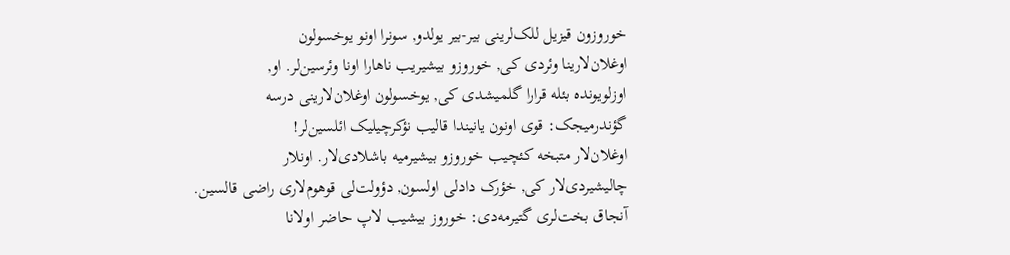خوروزون قیزیل للک‌لرینی بیر-بیر یولدو, سونرا اونو یوخسولون
اوغلان‌لارینا وئردی کی, خوروزو بیشیریب ناهارا اونا وئرسین‌لر. او,
اوزلویونده بئله قرارا گلمیشدی کی, یوخسولون اوغلان‌لارینی درسه
گؤندرمیجک: قوی اونون یانیندا قالیب نؤکرچیلیک ائلسین‌لر!
اوغلان‌لار متبخه کئچیب خوروزو بیشیرمیه باشلادی‌لار. اونلار
چالیشیردی‌لار کی, خؤرک داد‌لی اولسون, دؤولت‌لی قوهوم‌لاری راضی قالسین.
آنجاق بخت‌لری گتیرمه‌دی: خوروز بیشیب لاپ حاضر اولانا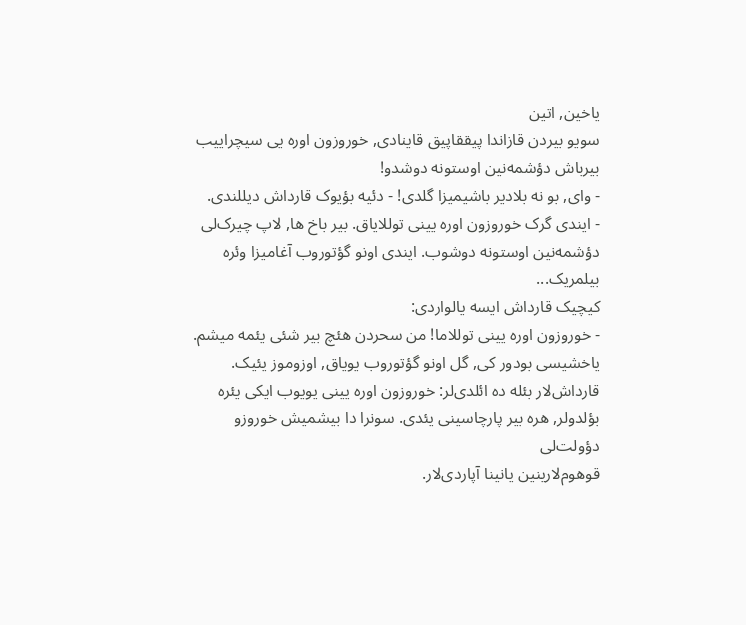یاخین, اتین
سویو بیر‌دن قازاندا پیققاپیق قاینادی, خوروزون اوره یی سیچراییب
بیرباش دؤشمه‌نین اوستونه دوشدو!
- وای, بو نه بلا‌دیر باشیمیزا گلدی! - دئیه بؤیوک قارداش دیللندی.
- ایندی گرک خوروزون اوره یینی توللایاق. بیر باخ ها, لاپ چیرک‌لی
دؤشمه‌نین اوستونه دوشوب. ایندی اونو گؤتوروب آغامیزا وئره بیلمریک...
کیچیک قارداش ایسه یالواردی:
- خوروزون اوره یینی توللاما! من سحر‌دن هئچ بیر شئی یئمه میشم.
یاخشیسی بودور کی, گل اونو گؤتوروب یویاق, اوزوموز یئیک.
قارداش‌لار بئله ده ائلدی‌لر: خوروزون اوره یینی یویوب ایکی یئره
بؤلدو‌لر, هره بیر پارچاسینی یئدی. سونرا دا بیشمیش خوروزو دؤولت‌لی
قوهوم‌لارینین یانینا آپاردی‌لار.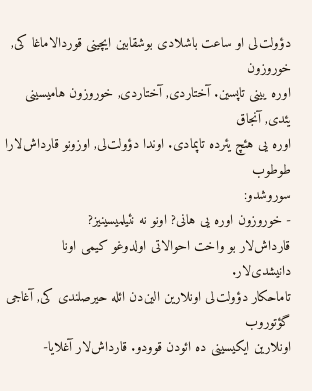دؤولت‌لی او ساعت باشلادی بوشقابین ایچینی قوردالاماغا کی, خوروزون
اوره یینی تاپسین. آختاردی, آختاردی, خوروزون هامیسینی یئدی, آنجاق
اوره یی هئچ یئرده تاپمادی. اوندا دؤولت‌لی, اوزونو قارداش‌لارا طوطوب
سوروشدو:
- خوروزون اوره یی هانی? اونو نه نئیلمیسینیز?
قارداش‌لار بو واخت احوالاتی اولدوغو کیمی اونا دانیشدی‌لار.
تاماحکار دؤولت‌لی اونلارین الین‌دن ائله حیرصلندی کی, آغاجی گؤتوروب
اونلارین ایکیسینی ده ائودن قوودو. قارداش‌لار آغلایا-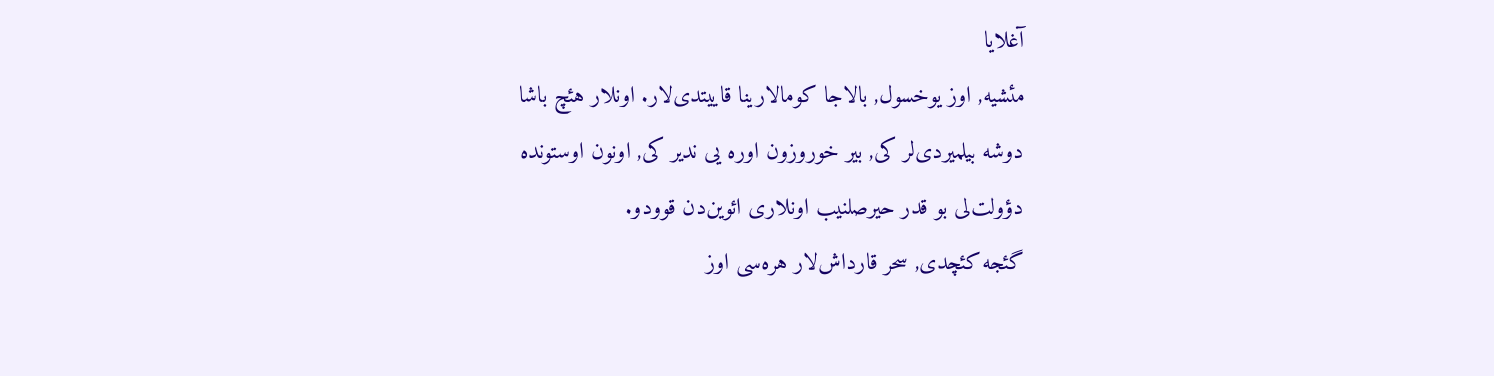آغلایا
مئشیه, اوز یوخسول, بالاجا کوما‌لارینا قاییتدی‌لار. اونلار هئچ باشا
دوشه بیلمیردی‌لر کی, بیر خوروزون اوره یی ندیر کی, اونون اوستونده
دؤولت‌لی بو قدر حیرصلنیب اونلاری ائوین‌دن قوودو.
گئجه کئچدی, سحر قارداش‌لار هره‌سی اوز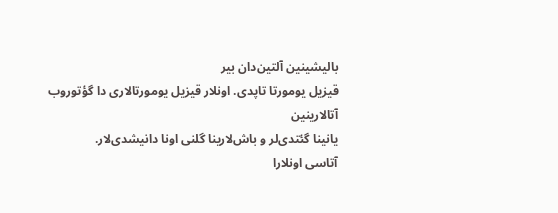بالیشینین آلتین‌دان بیر
قیزیل یومورتا تاپدی. اونلار قیزیل یومورتا‌لاری دا گؤتوروب آتا‌لارینین
یانینا گئتدی‌لر و باش‌لارینا گلنی اونا دانیشدی‌لار.
آتاسی اونلارا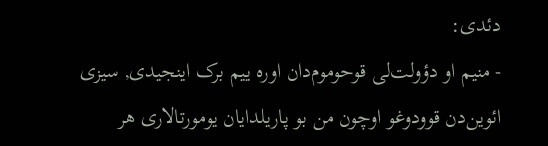دئدی:
- منیم او دؤولت‌لی قوحوموم‌دان اوره ییم برک اینجیدی, سیزی
ائوین‌دن قوودوغو اوچون من بو پاریلدایان یومورتا‌لاری هر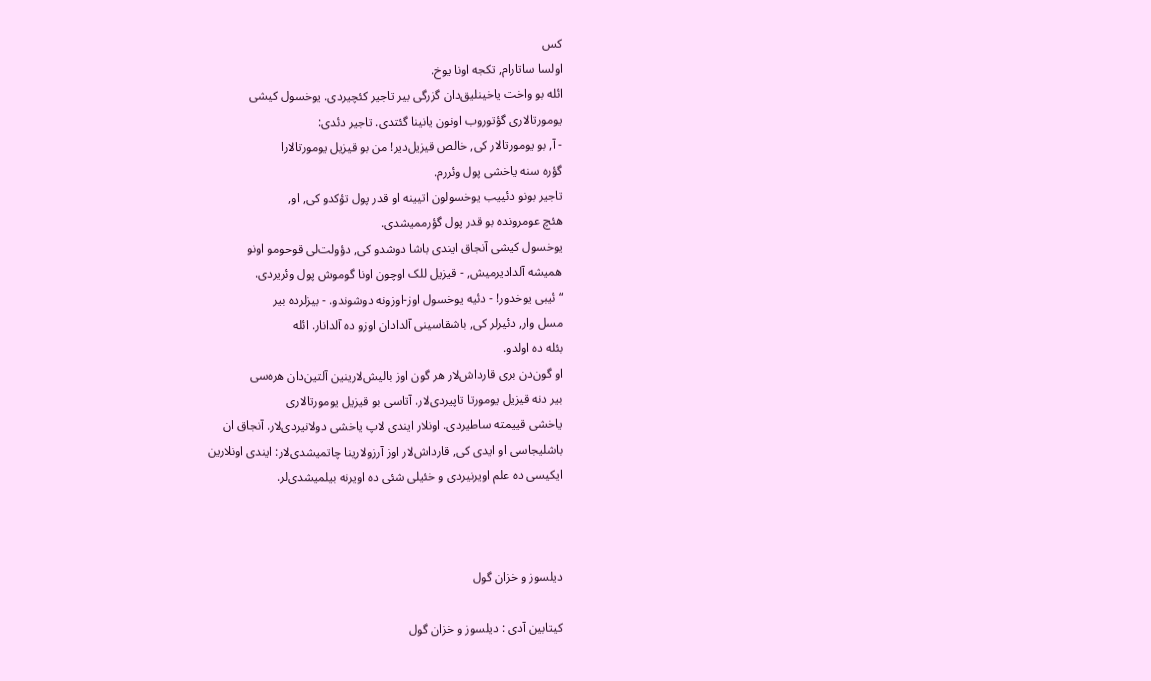کس
اولسا ساتارام, تکجه اونا یوخ.
ائله بو واخت یاخینلیق‌دان گزرگی بیر تاجیر کئچیردی. یوخسول کیشی
یومورتا‌لاری گؤتوروب اونون یانینا گئتدی. تاجیر دئدی:
- آ, بو یومورتا‌لار کی, خالص قیزیل‌دیر! من بو قیزیل یومورتا‌لارا
گؤره سنه یاخشی پول وئررم.
تاجیر بونو دئییب یوخسولون اتیینه او قدر پول تؤکدو کی, او,
هئچ عومرونده بو قدر پول گؤرممیشدی.
یوخسول کیشی آنجاق ایندی باشا دوشدو کی, دؤولت‌لی قوحومو اونو
همیشه آلدا‌دیرمیش, - قیزیل للک اوچون اونا گوموش پول وئریردی.
“ئیبی یوخدور! - دئیه یوخسول اوز-اوزونه دوشوندو. - بیز‌لرده بیر
مسل وار, دئیر‌لر کی, باشقاسینی آلدا‌دان اوزو ده آلدانار. ائله
بئله ده اولدو.
او گون‌دن بری قارداش‌لار هر گون اوز بالیش‌لارینین آلتین‌دان هره‌سی
بیر دنه قیزیل یومورتا تاپیردی‌لار. آتاسی بو قیزیل یومورتا‌لاری
یاخشی قییمته ساطیردی. اونلار ایندی لاپ یاخشی دولانیردی‌لار. آنجاق ان
باشلیجاسی او ایدی کی, قارداش‌لار اوز آرزو‌لارینا چاتمیشدی‌لار: ایندی اونلارین
ایکیسی ده علم اویرنیردی و خئیلی شئی ده اویرنه بیلمیشدی‌لر.



دیلسوز و خزان گول

کیتابین آدی : دیلسوز و خزان گول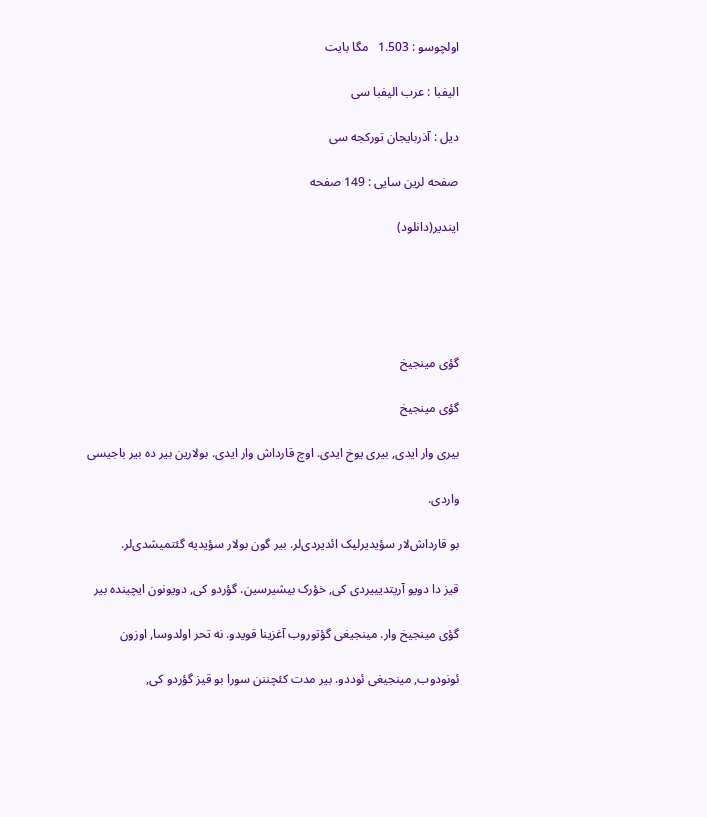اولچوسو : 1.503   مگا بایت

الیفبا : عرب الیفبا سی

دیل : آذربایجان تورکجه سی

صفحه لرین سایی : 149 صفحه

ایندیر(دانلود)





گؤی مینجیخ

گؤی مینجیخ

بیری وار ایدی, بیری یوخ ایدی. اوچ قارداش وار ایدی. بولارین بیر ده بیر باجیسی

واردی.

بو قارداش‌لار سؤیدیرلیک ائدیردی‌لر. بیر گون بولار سؤیدیه گئتمیشدی‌لر.

قیز دا دویو آریتدیییردی کی, خؤرک بیشیرسین. گؤردو کی, دویونون ایچینده بیر

گؤی مینجیخ وار. مینجیغی گؤتوروب آغزینا قویدو. نه تحر اولدوسا, اوزون

ئونودوب, مینجیغی ئوددو. بیر مدت کئچننن سورا بو قیز گؤردو کی,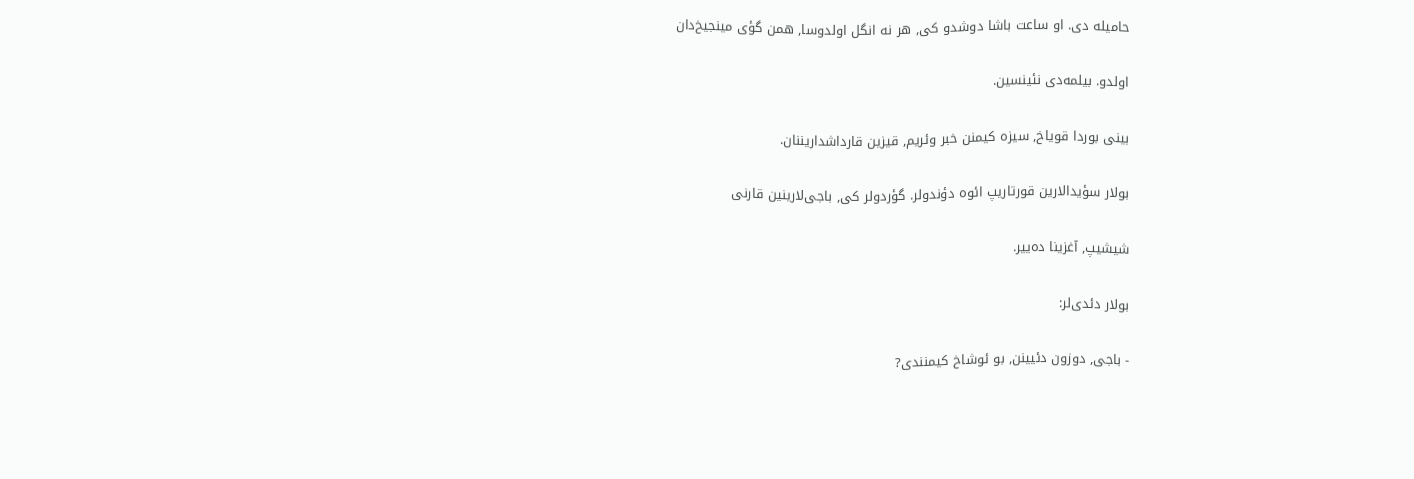حامیله دی. او ساعت باشا دوشدو کی, هر نه انگل اولدوسا, همن گؤی مینجیخ‌دان

اولدو. بیلمه‌دی نئینسین.

بینی بوردا قویاخ, سیزه کیمنن خبر وئریم, قیزین قارداشداریننان.

بولار سؤیدا‌لارین قورتاریپ ائوه دؤندو‌لر. گؤردو‌لر کی, باجی‌لارینین قارنی

شیشیپ, آغزینا ده‌ییر.

بولار دئدی‌لر:

- باجی, دوزون دئیینن, بو ئوشاخ کیمنندی?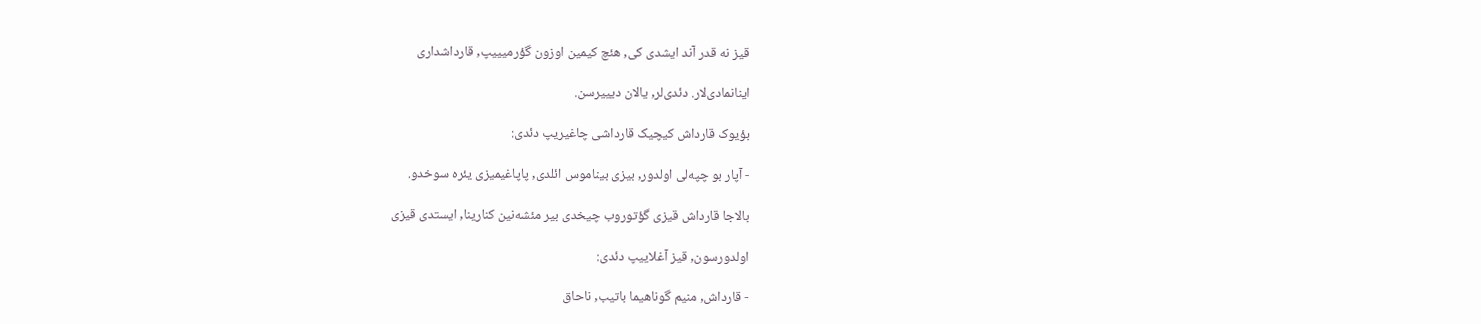قیز نه قدر آند ایشدی کی, هئچ کیمین اوزون گؤرمیییپ, قارداشداری

اینانمادی‌لار. دئدی‌لر, یالان دیییر‌سن.

بؤیوک قارداش کیچیک قارداشی چاغیریپ دئدی:

- آپار بو چپه‌لی اولدور, بیزی بیناموس ائلدی, پاپاغیمیزی یئره سوخدو.

بالاجا قارداش قیزی گؤتوروب چیخدی بیر مئشه‌نین کنارینا, ایستدی قیزی

اولدورسون, قیز آغلاییپ دئدی:

- قارداش, منیم گوناهیما باتیب, ناحاق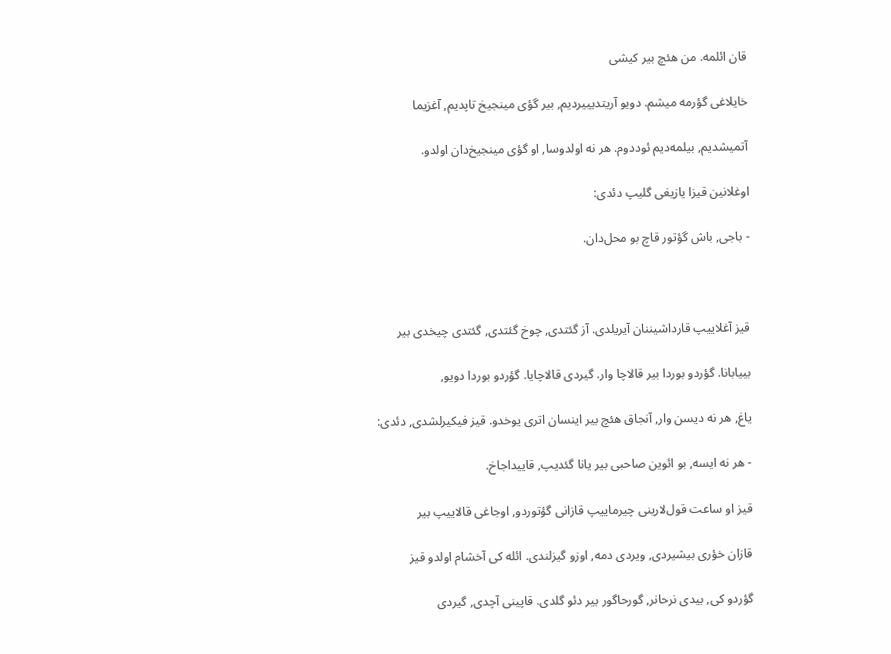قان ائلمه. من هئچ بیر کیشی

خایلاغی گؤرمه میشم. دویو آریتدیییردیم, بیر گؤی مینجیخ تاپدیم, آغزیما

آتمیشدیم, بیلمه‌دیم ئوددوم. هر نه اولدوسا, او گؤی مینجیخ‌دان اولدو.

اوغلانین قیزا یازیغی گلیپ دئدی:

- باجی, باش گؤتور قاچ بو محل‌دان.



قیز آغلاییپ قارداشیننان آیریلدی. آز گئتدی, چوخ گئتدی, گئتدی چیخدی بیر

بییابانا. گؤردو بوردا بیر قالاچا وار. گیردی قالاچایا. گؤردو بوردا دویو,

یاغ, هر نه دیسن وار, آنجاق هئچ بیر اینسان اتری یوخدو. قیز فیکیرلشدی, دئدی:

- هر نه ایسه, بو ائوین صاحبی بیر یانا گئدیپ, قاییداجاخ.

قیز او ساعت قول‌لارینی چیرماییپ قازانی گؤتوردو, اوجاغی قالاییپ بیر

قازان خؤری بیشیردی, ویردی دمه, اوزو گیزلندی. ائله کی آخشام اولدو قیز

گؤردو کی, بیدی نرحانر, گورحاگور بیر دئو گلدی. قاپینی آچدی, گیردی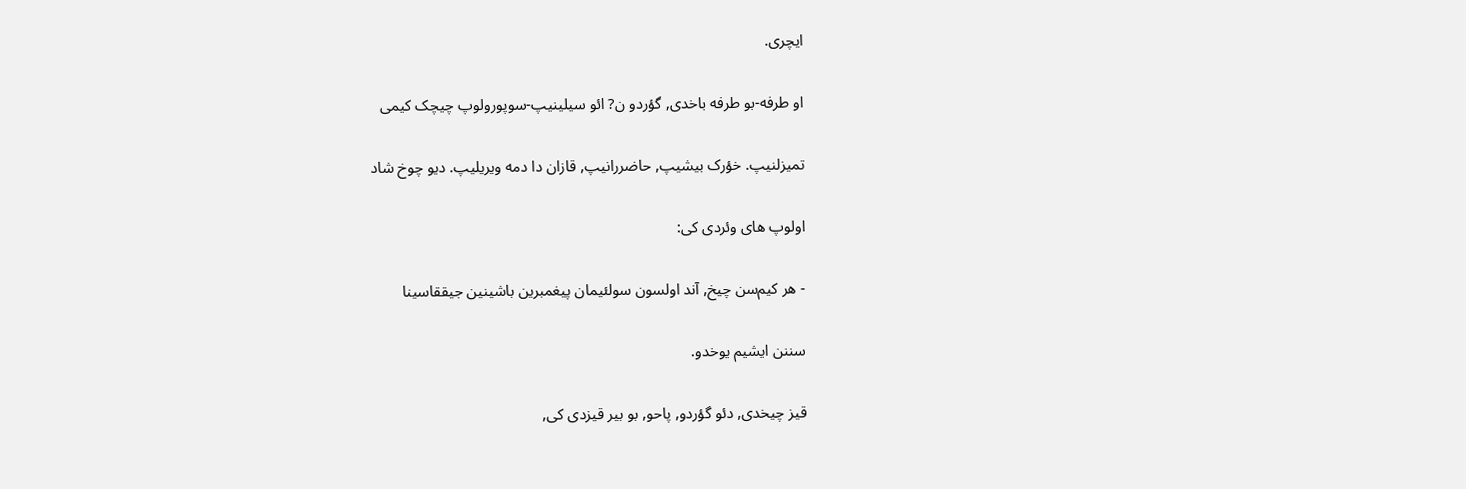ایچری.

او طرفه-بو طرفه باخدی, گؤردو ن? ائو سیلینیپ-سوپورولوپ چیچک کیمی

تمیزلنیپ. خؤرک بیشیپ, حاضررانیپ, قازان دا دمه ویریلیپ. دیو چوخ شاد

اولوپ های وئردی کی:

- هر کیم‌سن چیخ, آند اولسون سولئیمان پیغمبرین باشینین جیققاسینا

سننن ایشیم یوخدو.

قیز چیخدی, دئو گؤردو, پاحو, بو بیر قیزدی کی,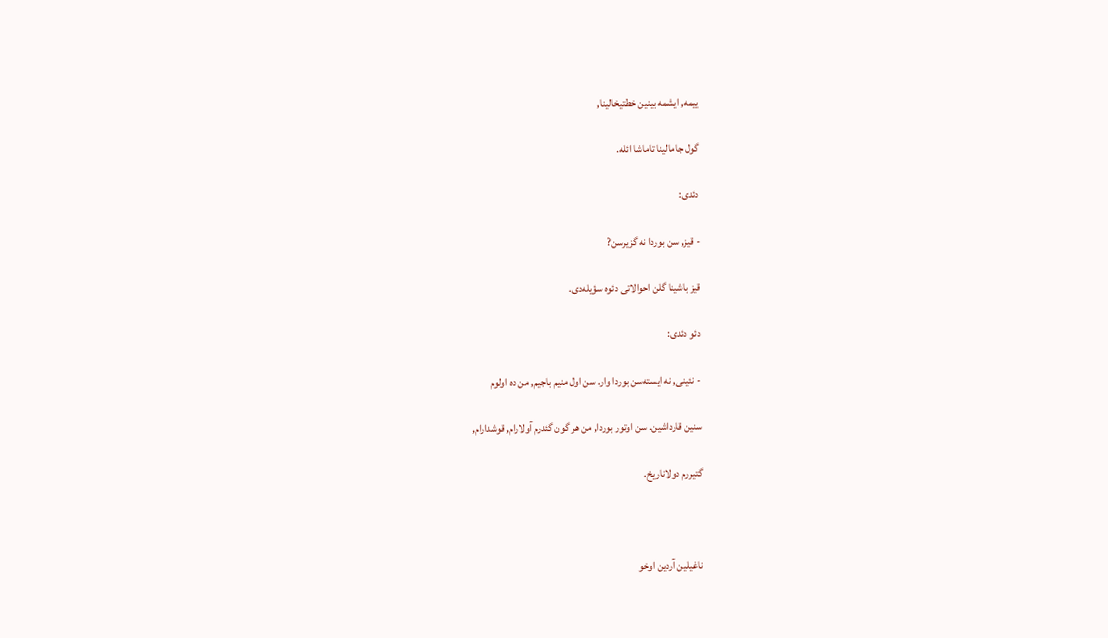ییمه, ایشمه بینین خطتیخالینا,

گول جامالینا تاماشا ائله.

دئدی:

- قیز, سن بوردا نه گزیر‌سن?

قیز باشینا گلن احوالاتی دئوه سؤیله‌دی.

دئو دئدی:

- نئینی, نه ایسته‌سن بوردا وار. سن اول منیم باجیم, من ده اولوم

سنین قارداشین. سن اوتور بوردا, من هر گون گئدرم آولارام, قوشدارام,

گتیررم دولاناریخ.



ناغیلین آردین اوخو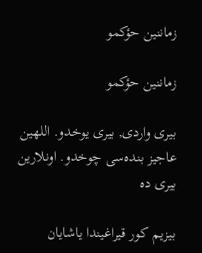زماننین حؤکمو

زماننین حؤکمو

بیری واردی, بیری یوخدو. اللهین عاجیز بنده‌سی چوخدو. اونلارین بیری ده

بیزیم کور قیراغیندا یاشایان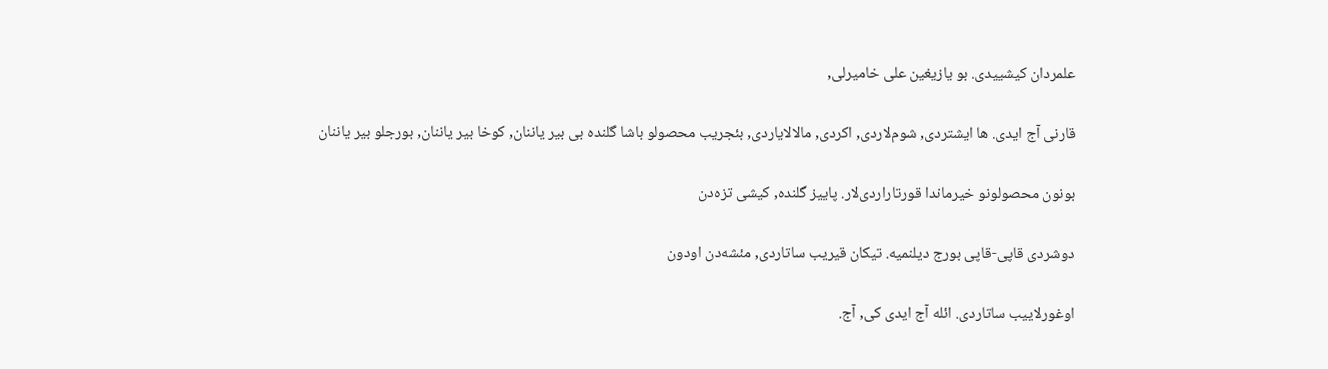علمردان کیشییدی. بو یازیغین علی خامیر‌لی,

قارنی آج ایدی. ها ایشتردی, شوم‌لاردی, اکردی, مالالایاردی, بئجریب محصولو باشا گلنده بی بیر یاننان, کوخا بیر یاننان, بورجلو بیر یاننان

بونون محصولونو خیرماندا قورتاراردی‌لار. پاییز گلنده, کیشی تزه‌دن

دوشردی قاپی-قاپی بورج دیلنمیه. تیکان قیریب ساتاردی, مئشه‌دن اودون

اوغورلاییب ساتاردی. ائله آج ایدی کی, آج.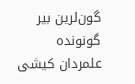گون‌لرین بیر گونونده علمردان کیشی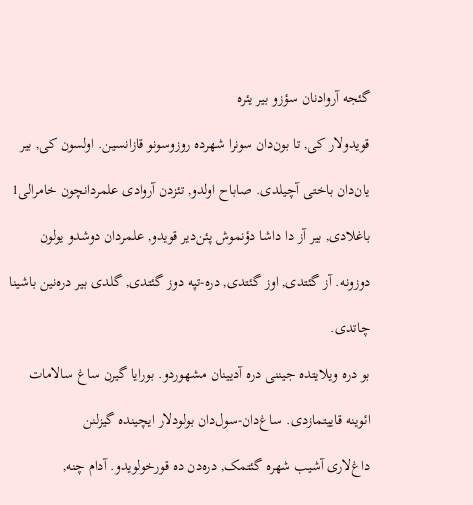گئجه آروادنان سؤزو بیر یئره

قویدو‌لار کی, تا بون‌دان سونرا شهرده روزوسونو قازانسین. اولسون کی, بیر

یان‌دان باختی آچیلدی. صاباح اولدو, تئز‌دن آروادی علمردانچون خامرا‌لی1

باغلادی, بیر آز دا داشا دؤنموش پئن‌دیر قویدو, علمردان دوشدو یولون

دوزونه. آز گئتدی, اوز گئتدی, دره-تپه دوز گئتدی, گلدی بیر دره‌نین باشینا

چاتدی.

بو دره ویلایتده جیننی دره آدیینان مشهوردو. بورایا گیرن ساغ سالامات

ائوینه قاییتمازدی. ساغ‌دان-سول‌دان بولود‌لار ایچینده گیزلنن

داغ‌لاری آشیب شهره گئتمک, دره‌دن ده قورخولویدو. آدام چنه,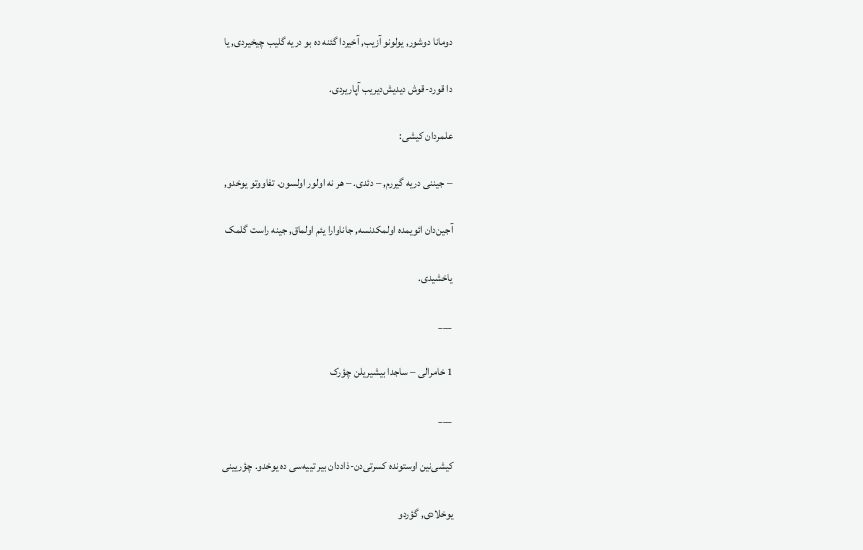دومانا دوشور, یولونو آزیب, آخیردا گئنه ده بو دریه گلیب چیخیردی, یا

دا قورد-قوش دیدیش‌دیریب آپاریردی.

علمردان کیشی:

– جیننی دریه گیررم, – دئدی. – هر نه اولور اولسون. تفاووتو یوخدو,

آجین‌دان ائویمده اولمکدنسه, جاناوارا یئم اولماق, جینه راست گلمک

یاخشیدی.

___

1 خامرا‌لی – ساجدا بیشیریلن چؤرک

___

کیشی‌نین اوستونده کسرتی‌دن-ذاد‌دان بیر تییه‌سی ده یوخدو. چؤریینی

یوخلادی, گؤردو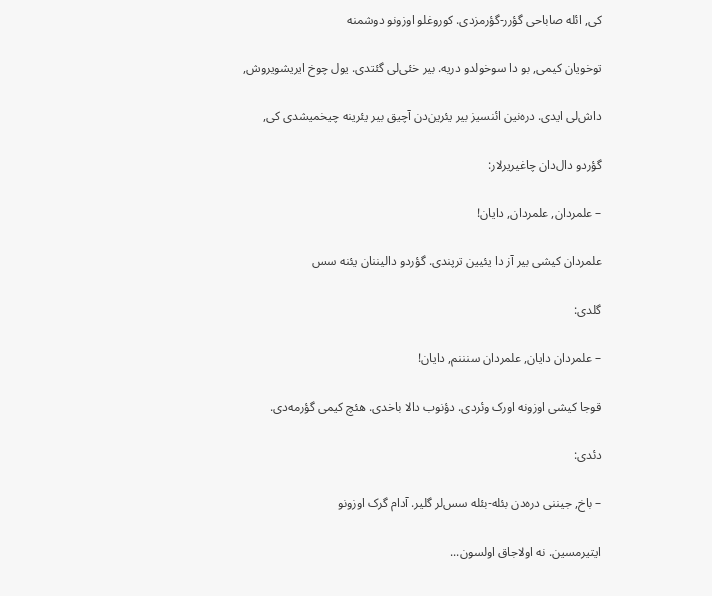کی, ائله صاباحی گؤرر-گؤرمزدی. کوروغلو اوزونو دوشمنه

توخویان کیمی, بو دا سوخولدو دریه. بیر خئی‌لی گئتدی. یول چوخ ایریشویروش,

داش‌لی ایدی. دره‌نین ائنسیز بیر یئرین‌دن آچیق بیر یئرینه چیخمیشدی کی,

گؤردو دال‌دان چاغیریر‌لار:

– علمردان, علمردان, دایان!

علمردان کیشی بیر آز دا یئیین ترپندی. گؤردو دالیننان یئنه سس

گلدی:

– علمردان دایان, علمردان سنننم, دایان!

قوجا کیشی اوزونه اورک وئردی. دؤنوب دالا باخدی. هئچ کیمی گؤرمه‌دی.

دئدی:

– باخ, جیننی دره‌دن بئله-بئله سس‌لر گلیر. آدام گرک اوزونو

ایتیرمسین. نه اولاجاق اولسون...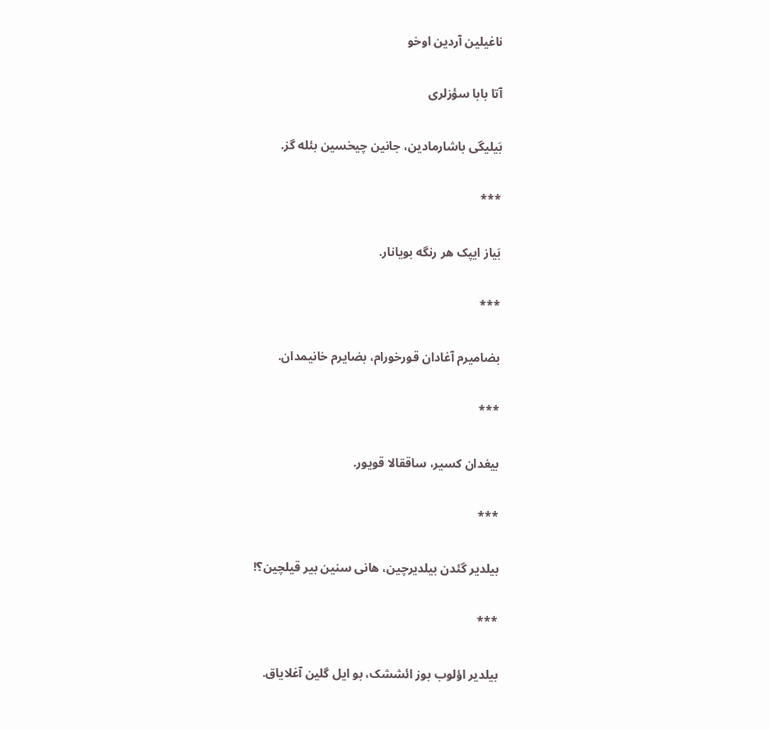ناغیلین آردین اوخو

آتا بابا سؤزلری

بَیلیگی باشارمادین، جانین چیخسین بئله گز.

***

بَیاز ایپک هر رنگه بویانار.

***

بضامیرم آغادان قورخورام، بضایرم خانیمدان.

***

بیغدان کسیر، ساققالا قویور.

***

بیلدیر گئدن بیلدیرچین، هانی سنین بیر قیلچین؟!

***

بیلدیر اؤلوب بوز ائششک، بو ایل گلین آغلایاق.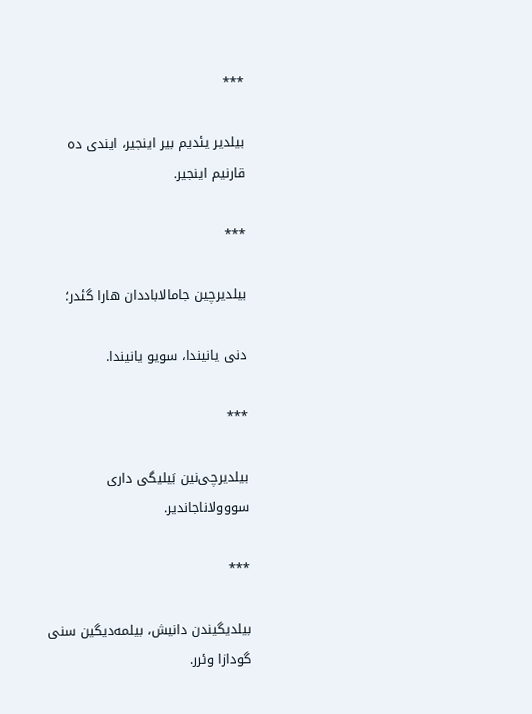***

بیلدیر یئدیم بیر اینجیر، ایندی ده قارنیم اینجیر.

***

بیلدیرچین جامالاباددان هارا گئدر؛

دنی یانیندا، سویو یانیندا.

***

بیلدیرچی‌نین بَیلیگی داری سووولاناجاندیر.

***

بیلدیگیندن دانیش، بیلمه‌دیگین سنی گودازا وئرر.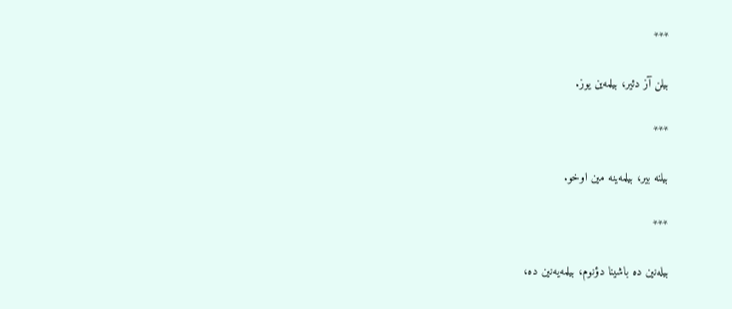***

بیلن آز دئیر، بیلمه‌ین یوز.

***

بیلنه بیر، بیلمه‌ینه مین اوخو.

***

بیله‌نین ده باشینا دؤنوم، بیلمه‌یه‌نین ده،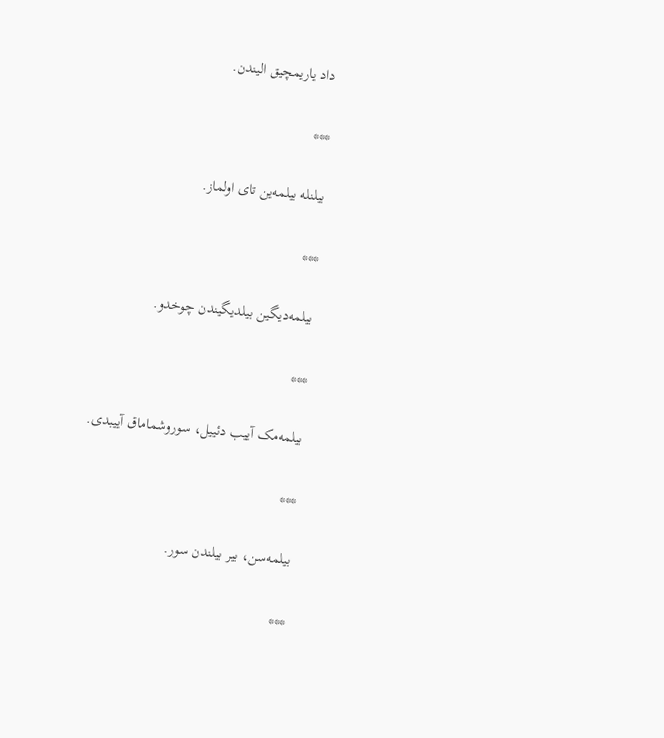داد یاریمچیق الیندن.

***

بیلنله بیلمه‌ین تای اولماز.

***

بیلمه‌دیگین بیلدیگیندن چوخدو.

***

بیلمه‌مک آییب دئییل، سوروشماماق آییبدی.

***

بیلمه‌سن، بیر بیلندن سور.

***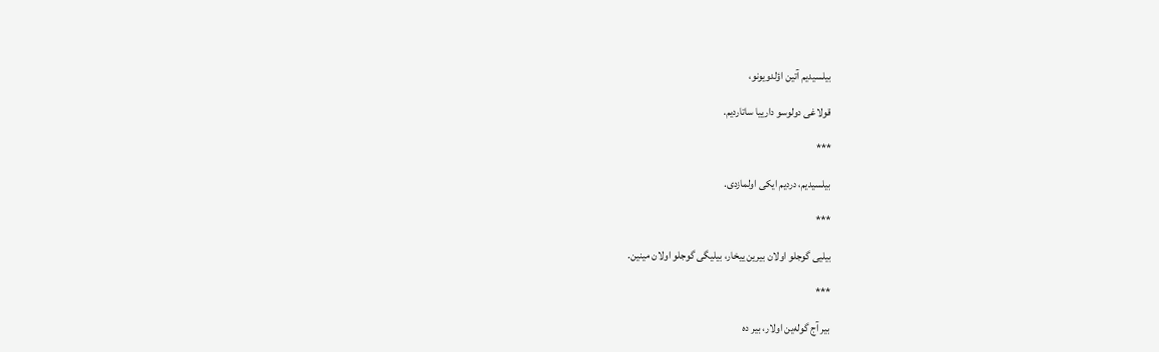بیلسیدیم آتین اؤلدویونو،

قولاغی دولوسو دارییا ساتاردیم.

***

بیلسیدیم، دردیم ایکی اولمازدی.

***

بیلیی گوجلو اولان بیرین ییخار، بیلیگی گوجلو اولان مینین.

***

بیر آج گوله‌ین اولار، بیر ده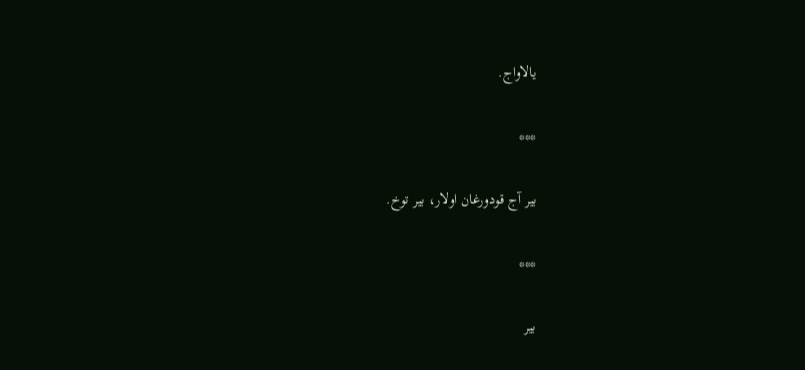یالاواج.

***

بیر آج قودورغان اولار، بیر توخ.

***

بیر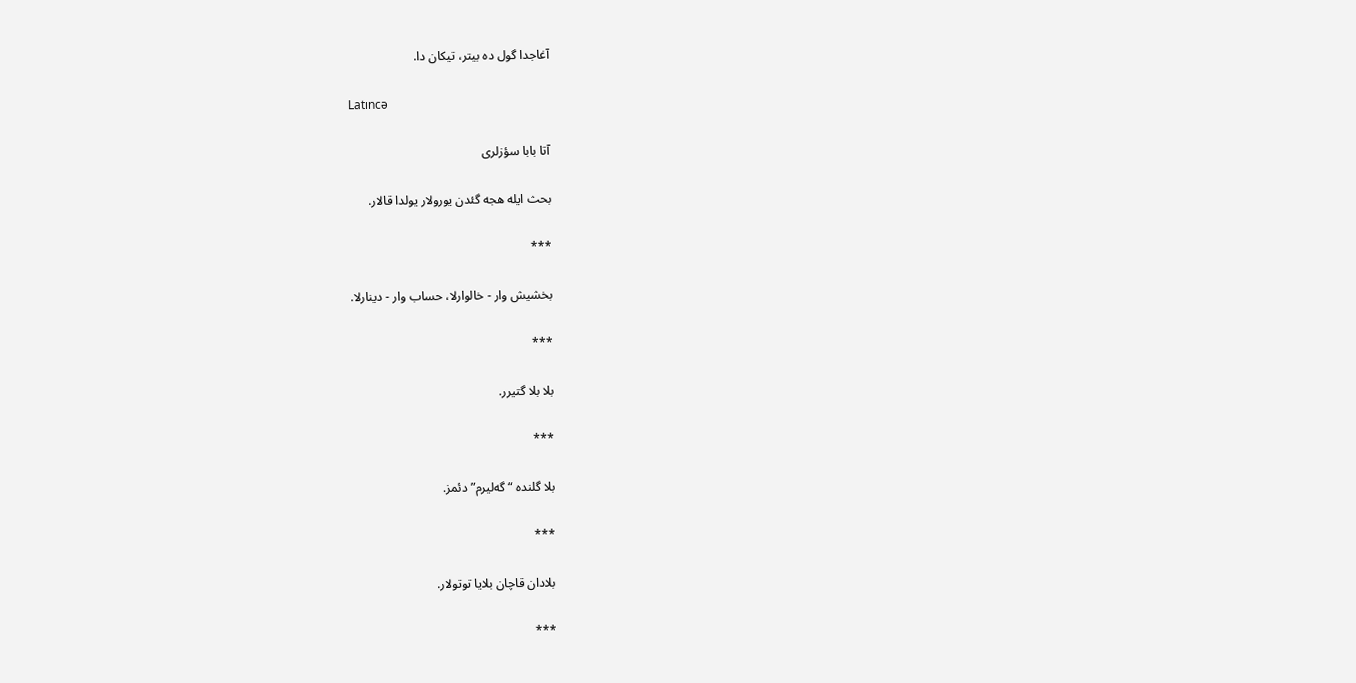آغاجدا گول ده بیتر، تیکان دا.

Latıncə

آتا بابا سؤزلری

بحث ایله هجه گئدن یورولار یولدا قالار.

***

بخشیش وار - خالوارلا، حساب وار - دینارلا.

***

بلا بلا گتیرر.

***

بلا گلنده “گه‌لیرم” دئمز.

***

بلادان قاچان بلایا توتولار.

***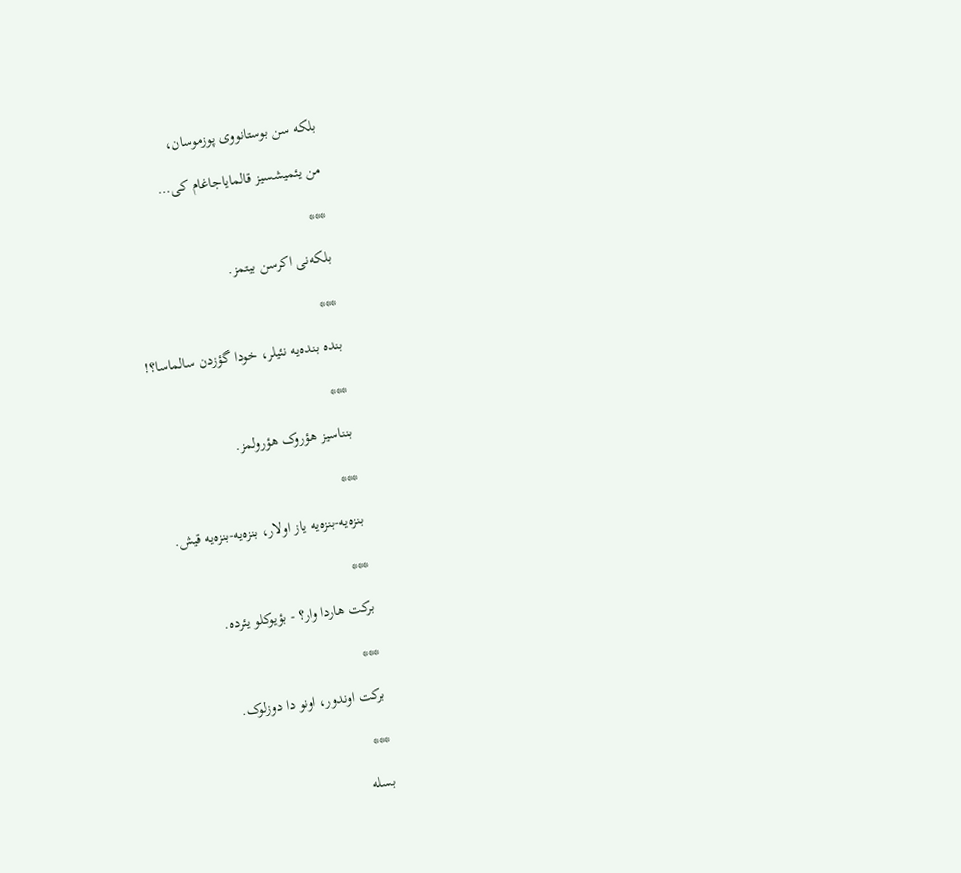بلکه سن بوستانووی پوزموسان،

من یئمیشسیز قالمایاجاغام کی…

***

بلکه‌نی اکرسن بیتمز.

***

بنده بنده‌یه نئیلر، خودا گؤزدن سالماسا؟!

***

بنناسیز هؤروک هؤرولمز.

***

بنزه‌یه-بنزه‌یه یاز اولار، بنزه‌یه-بنزه‌یه قیش.

***

برکت هاردا وار؟ - بؤیوکلو یئرده.

***

برکت اوندور، اونو دا دوزلوک.

***

بسله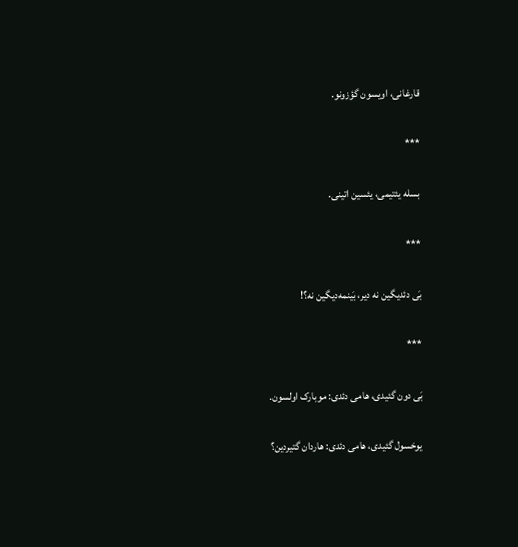قارغانی، اویسون گؤزونو.

***

بسله یئتیمی، یئسین اتینی.

***

بَی دئدیگین نه دیر، بَینمه‌دیگین نه؟!

***

بَی دون گئیدی، هامی دئدی: موبارک اولسون.

یوخسول گئیدی، هامی دئدی: هاردان گتیردین؟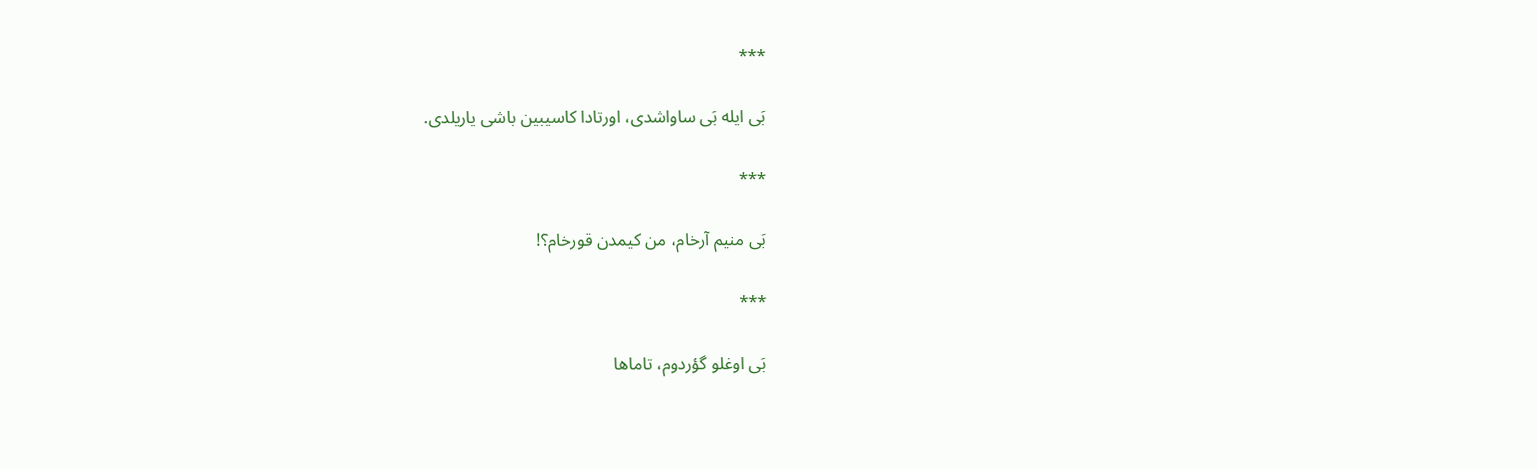***

بَی ایله بَی ساواشدی، اورتادا کاسیبین باشی یاریلدی.

***

بَی منیم آرخام، من کیمدن قورخام؟!

***

بَی اوغلو گؤردوم، تاماها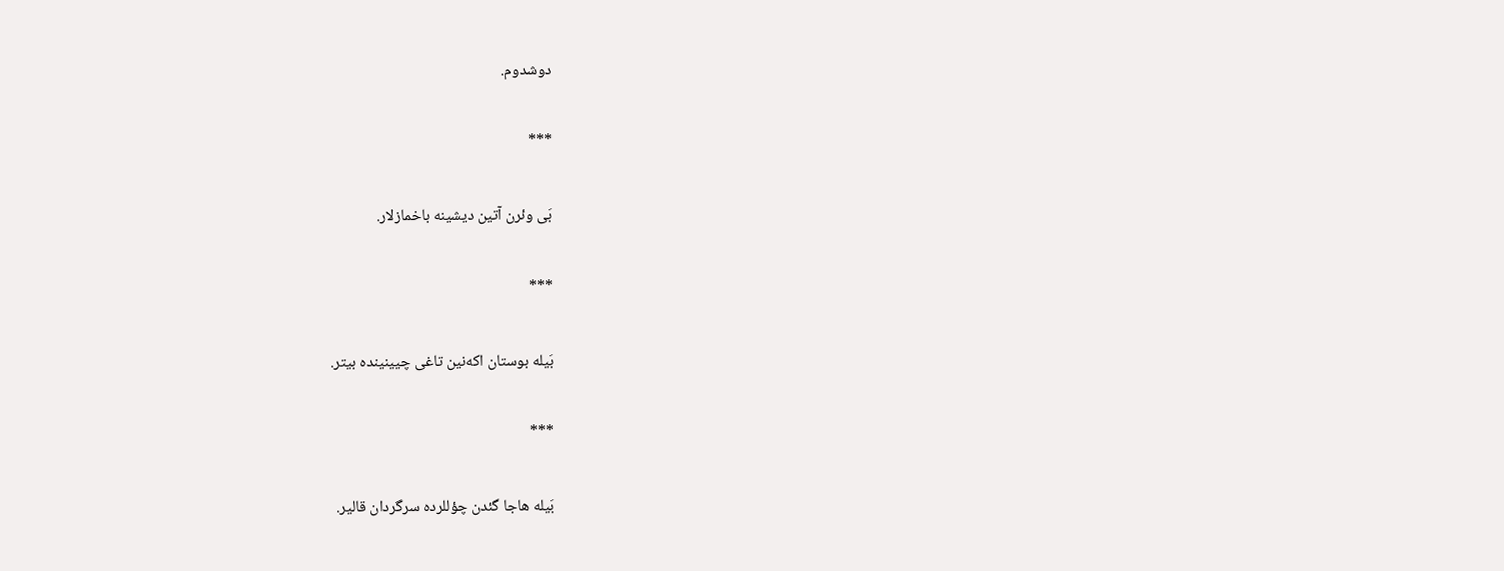دوشدوم.

***

بَی وئرن آتین دیشینه باخمازلار.

***

بَیله بوستان اکه‌نین تاغی چیینینده بیتر.

***

بَیله هاجا گئدن چؤللرده سرگردان قالیر.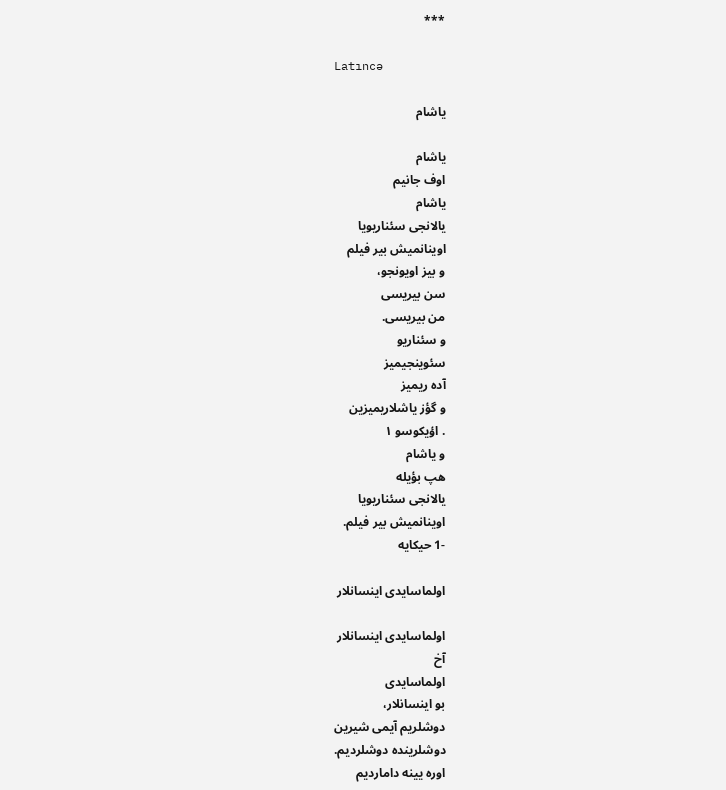***

Latıncə

یاشام

یاشام
اوف جانیم
یاشام
یالانجی سئناریویا
اوینانمیش بیر فیلم
و بیز اویونجو،
سن بیریسی
من بیریسی.
و سئناریو
سئوینجیمیز
آده ریمیز
و گؤز یاشلاریمیزین
. اؤیكوسو ١
و یاشام
هپ بؤیله
یالانجی سئناریویا
اوینانمیش بیر فیلم.
-1 حیکایه

اولماسایدی اینسانلار

اولماسایدی اینسانلار
آخ
اولماسایدی
بو اینسانلار،
دوشلریم آیمی شیرین
دوشلرینده دوشلردیم.
اوره یینه داماردیم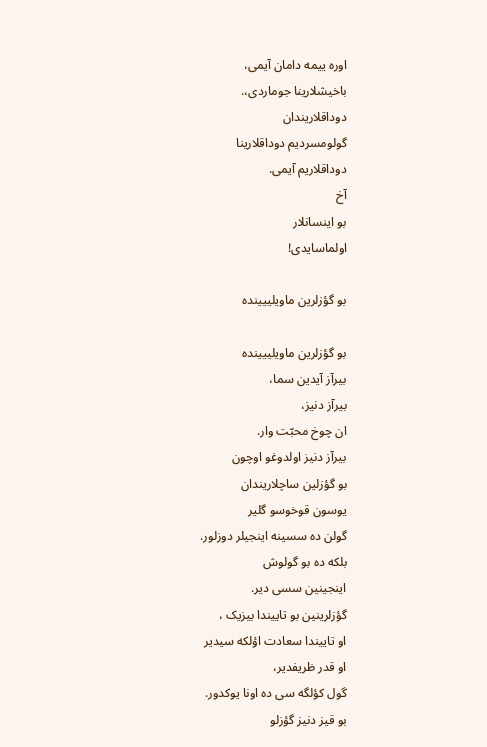اوره ییمه دامان آیمی،
باخیشلارینا جوماردی،.
دوداقلاریندان
گولومسردیم دوداقلارینا
دوداقلاریم آیمی.
آخ
بو اینسانلار
اولماسایدی!

بو گؤزلرین ماویلییینده

بو گؤزلرین ماویلییینده
بیرآز آیدین سما،
بیرآز دنیز،
ان چوخ محبّت وار.
بیرآز دنیز اولدوغو اوچون
بو گؤزلین ساچلاریندان
یوسون قوخوسو گلیر
گولن ده سسینه اینجیلر دوزلور.
بلکه ده بو گولوش
اینجینین سسی دیر.
گؤزلرینین بو تاییندا بیزیک ،
او تاییندا سعادت اؤلکه سیدیر
او قدر ظریفدیر،
گول کؤلگه سی ده اونا یوکدور.
بو قیز دنیز گؤزلو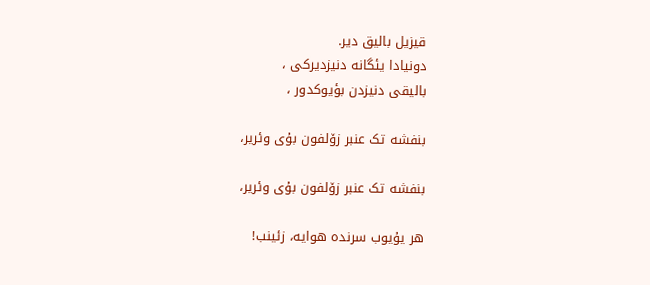قیزیل بالیق دیر.
دونیادا یئگانه دنیزدیرکی ،
بالیقی دنیزدن بؤیوکدور ،

بنفشه تک عنبر زۆلفون بۇی وئریر،

بنفشه تک عنبر زۆلفون بۇی وئریر،

هر یۇیوب سرنده هوایه، زئینب!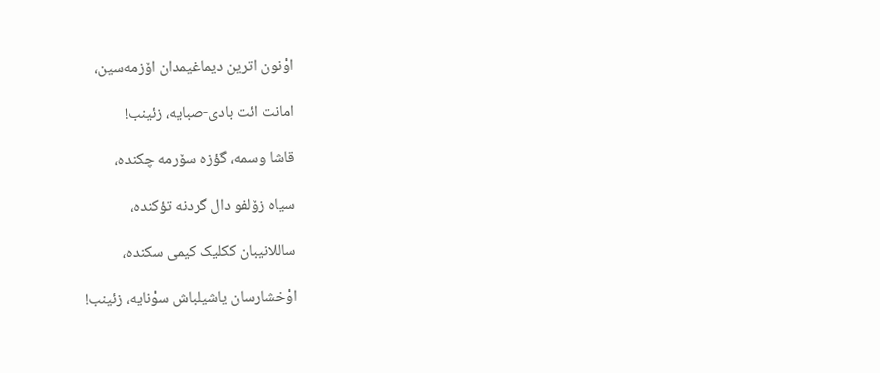اوْنون اترین دیماغیمدان اۆزمه‌سین،

امانت ائت بادی-صبایه، زئینب!

قاشا وسمه، گؤزه سۆرمه چکنده،

سیاه زۆلفو دال گردنه تؤکنده،

ساللانیبان ککلیک کیمی سکنده،

اوْخشارسان یاشیلباش سوْنایه، زئینب!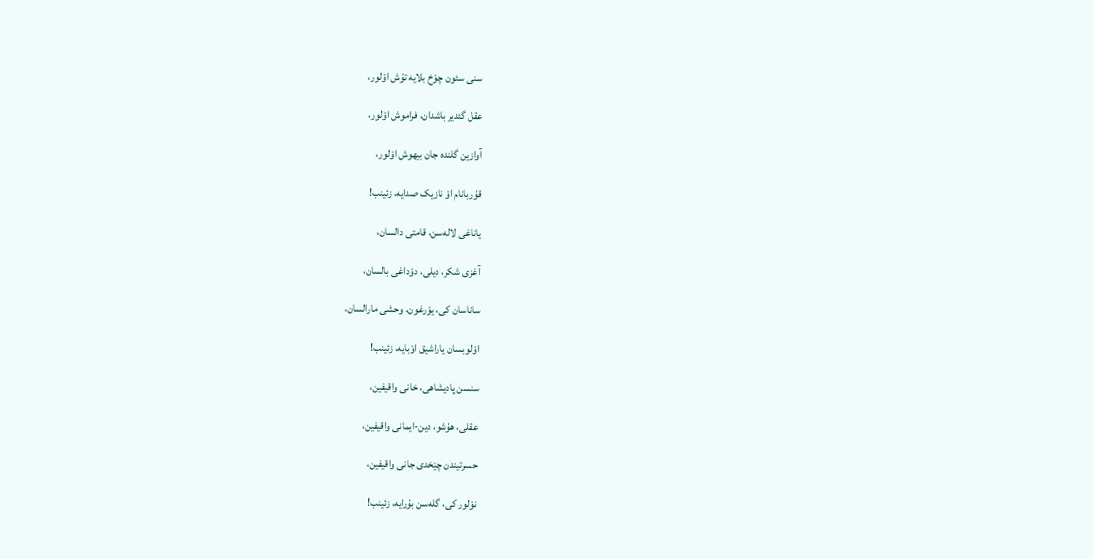سنی سئون چوْخ بلایه تۇش اوْلور،

عقل گئدیر باشدان، فراموش اوْلور،

آوازین گلنده جان بیهوش اوْلور،

قۇربانام اوْ نازیک صدایه، زئینب!

یاناغی لاله‌سن، قامتی دالسان،

آغزی شکر، دیلی، دوْداغی بالسان،

ساناسان کی، یوْرغون، وحشی مارالسان،

اوْلوبسان یاراشیق اوْبایه، زئینب!

سنسن پادیشاهی، خانی واقیفین،

عقلی، هۇشو، دین-ایمانی واقیفین،

حسرتیندن چێخدی جانی واقیفین،

نوْلور کی، گله‌سن بۇرایه، زئینب!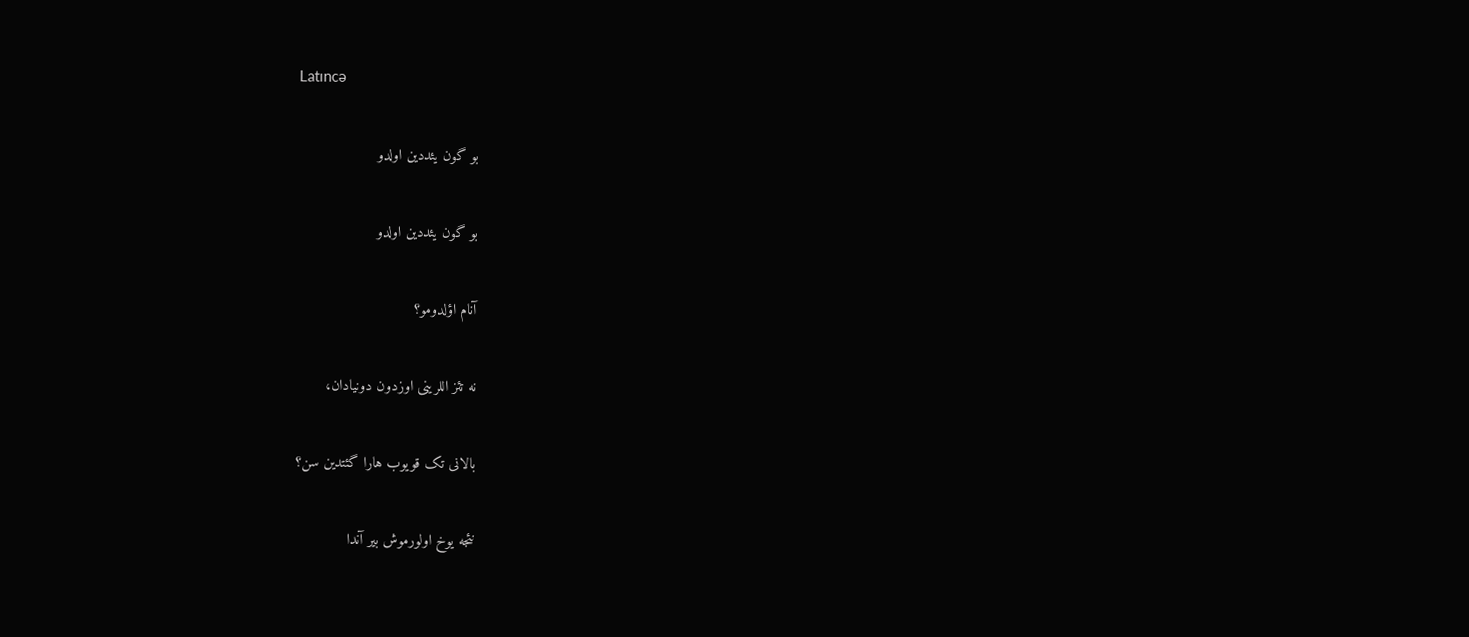Latıncə

بو گون یئددین اولدو

بو گون یئددین اولدو

آنام اؤلدومو؟

نه تئز اللرینی اوزدون دونیادان،

بالانی تک قویوب هارا گئتدین سن؟

نئجه یوخ اولورموش بیر آندا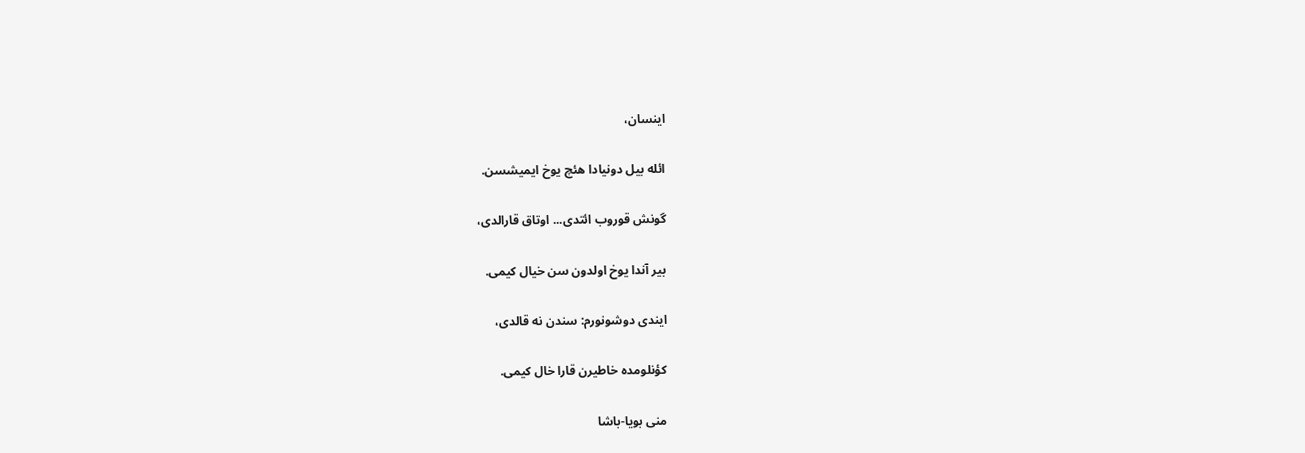اینسان،

ائله بیل دونیادا هئچ یوخ ایمیشسن.

گونش قوروب ائتدی... اوتاق قارالدی،

بیر آندا یوخ اولدون سن خیال کیمی.

ایندی دوشونورم: سندن نه قالدی،

کؤنلومده خاطیرن قارا خال کیمی.

منی بویا-باشا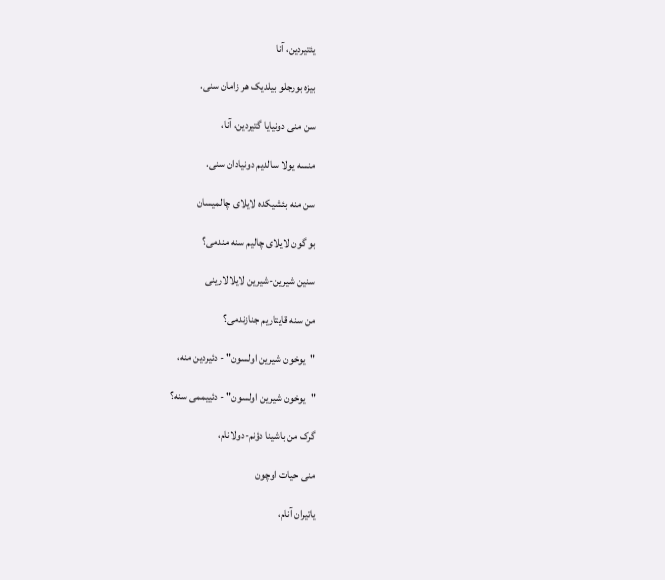یئتیردین، آنا

بیزه بورجلو بیلدیک هر زامان سنی.

سن منی دونیایا گتیردین، آنا،

منسه یولا سالدیم دونیادان سنی.

سن منه بئشیکده لایلای چالمیسان

بو گون لایلای چالیم سنه مندمی؟

سنین شیرین-شیرین لایلالارینی

من سنه قایتاریم جنازندمی؟

"یوخون شیرین اولسون" - دئیردین منه،

"یوخون شیرین اولسون" - دئییممی سنه؟

گرک من باشینا دؤنم-دولانام،

منی حیات اوچون

یاتیران آنام،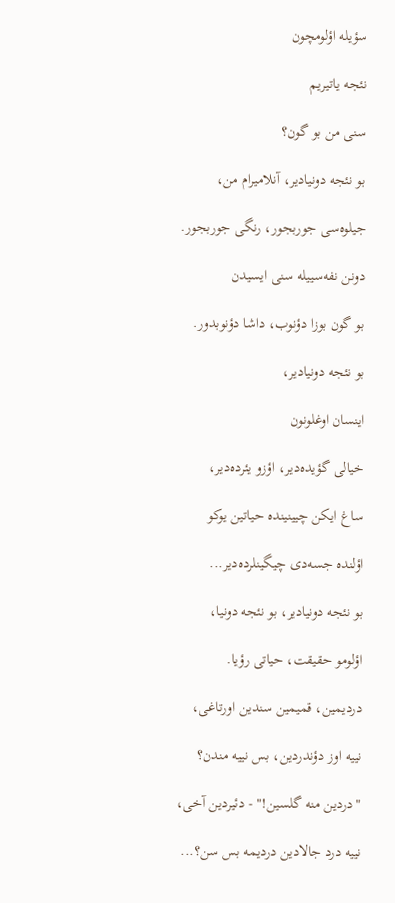سؤیله اؤلومچون

نئجه یاتیریم

سنی من بو گون؟

بو نئجه دونیادیر، آنلامیرام من،

جیلوه‌سی جوربجور، رنگی جوربجور.

دونن نفه‌سییله سنی ایسیدن

بو گون بوزا دؤنوب، داشا دؤنوبدور.

بو نئجه دونیادیر،

اینسان اوغلونون

خیالی گؤیده‌دیر، اؤزو یئرده‌دیر،

ساغ ایکن چیینینده حیاتین یوکو

اؤلنده جسه‌دی چیگینلرده‌دیر...

بو نئجه دونیادیر، بو نئجه دونیا،

اؤلومو حقیقت، حیاتی رؤیا.

دردیمین، قمیمین سندین اورتاغی،

نییه اوز دؤندردین، بس نییه مندن؟

"دردین منه گلسین!" - دئیردین آخی،

نییه درد جالادین دردیمه بس سن؟...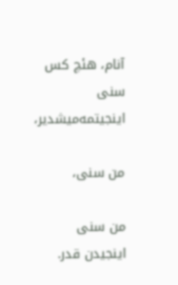آنام، هئچ کس سنی اینجیتمه‌میشدیر،

من سنی،

من سنی اینجیدن قدر.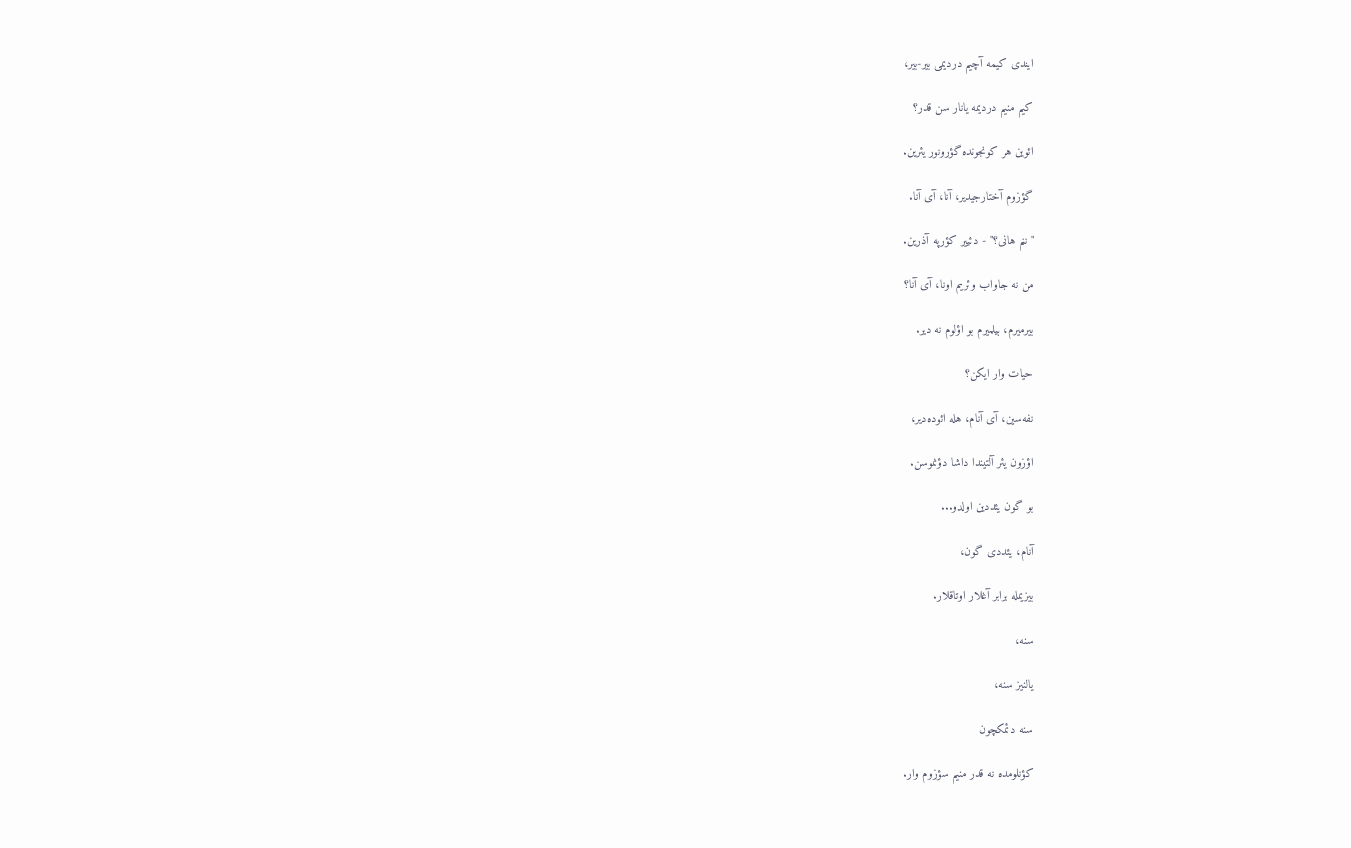ایندی کیمه آچیم دردیمی بیر-بیر،

کیم منیم دردیمه یانار سن قدر؟

ائوین هر کونجونده گؤرونور یئرین.

گؤزوم آختارجیدیر، آنا، آی آنا.

"ننم هانی؟" - دئییر کؤرپه آذرین.

من نه جاواب وئریم اونا، آی آنا؟

بیرمیرم، بیلمیرم بو اؤلوم نه دیر.

حیات وار ایکن؟

نفه‌سین، آی آنام، هله ائوده‌دیر،

اؤزون یئر آلتیندا داشا دؤنموسن.

بو گون یئددین اولدو...

آنام، یئددی گون،

بیزیمله برابر آغلار اوتاقلار.

سنه،

یالنیز سنه،

سنه دئمکچون

کؤنلومده نه قدر منیم سؤزوم وار.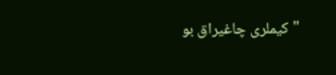"کیملری چاغیراق بو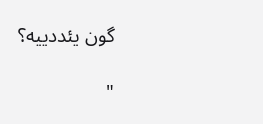گون یئددییه؟

"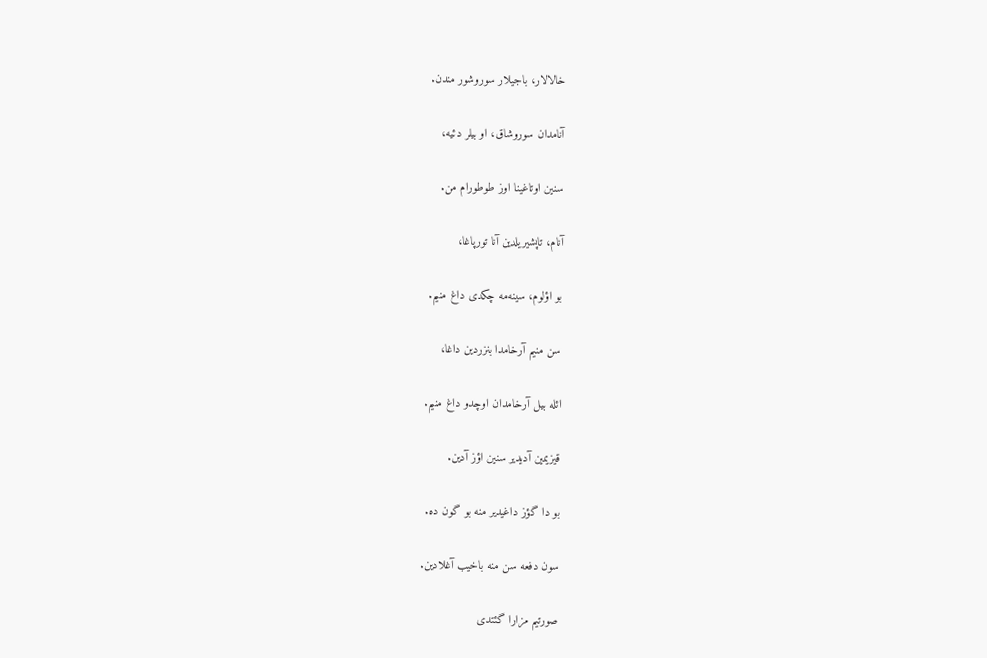خالالار، باجیلار سوروشور مندن.

آنامدان سوروشاق، او بیلر دئیه،

سنین اوتاغینا اوز طوطورام من.

آنام، تاپشیریلدین آنا تورپاغا،

بو اؤلوم، سینه‌مه چکدی داغ منیم.

سن منیم آرخامدا بنزردین داغا،

ائله بیل آرخامدان اوچدو داغ منیم.

قیزیمین آدیدیر سنین اؤز آدین.

بو دا گؤز داغیدیر منه بو گون ده.

سون دفعه‌ سن منه باخیب آغلادین.

صورتیم مزارا گئتدی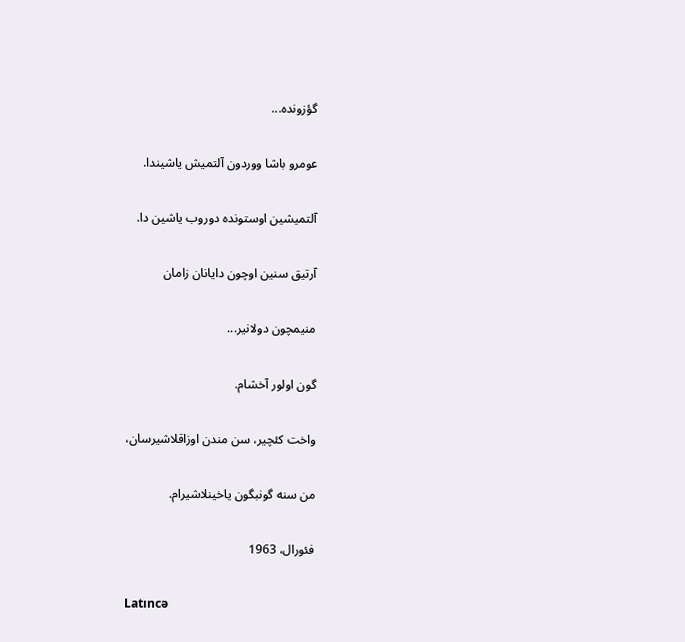گؤزونده...

عومرو باشا ووردون آلتمیش یاشیندا.

آلتمیشین اوستونده دوروب یاشین دا.

آرتیق سنین اوچون دایانان زامان

منیمچون دولانیر...

گون اولور آخشام.

واخت کئچیر، سن مندن اوزاقلاشیرسان،

من سنه گونبگون یاخینلاشیرام.

فئورال، 1963

Latıncə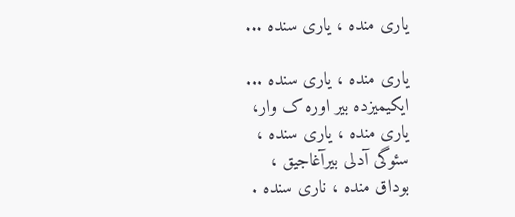یاری منده ، یاری سنده ...

یاری منده ، یاری سنده ...
ایکیمیزده بیر اوره ک وار،
یاری منده ، یاری سنده ،
سئوگی آدلی بیرآغاجیق ،
بوداق منده ، ناری سنده .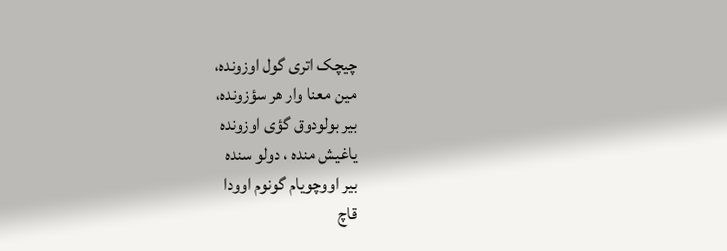چیچک اتری گول اوزونده،
مین معنا وار هر سؤزونده،
بیر بولودوق گؤی اوزونده
یاغیش منده ، دولو سنده
بیر اووچویام گونوم اوودا
قاچ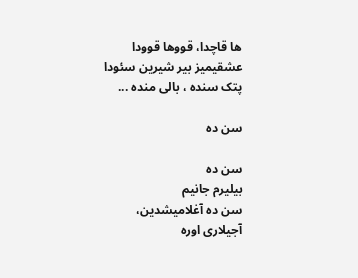ها قاچدا، قووها قوودا
عشقیمیز بیر شیرین سئودا
پتک سنده ، بالی منده ...

سن ده

سن ده
بیلیرم جانیم
سن ده آغلامیشدین،
آجیلاری اوره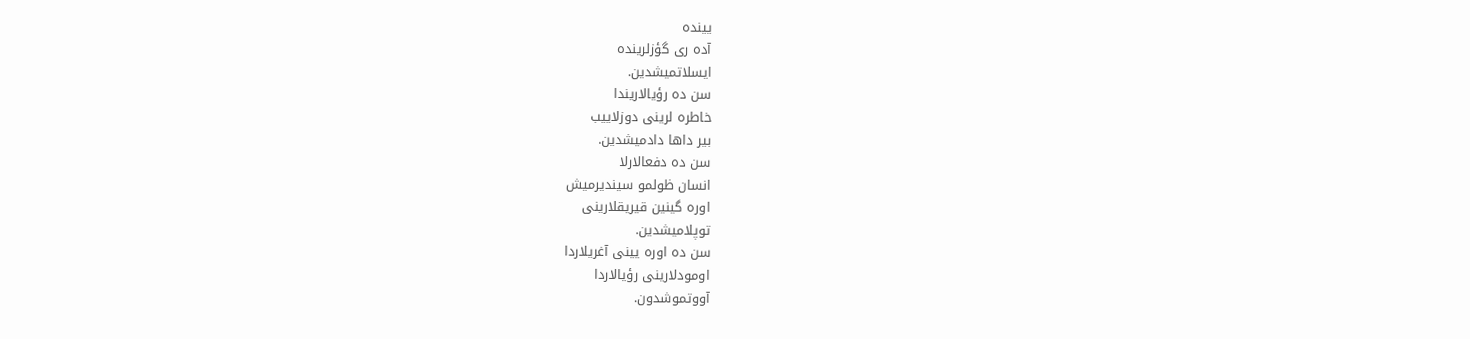یینده
آده ری گؤزلرینده
ایسلاتمیشدین.
سن ده رؤیالاریندا
خاطره لرینی دوزلاییب
بیر داها دادمیشدین.
سن ده دفعالارلا
انسان ظولمو سیندیرمیش
اوره گینین قیریقلارینی
توپلامیشدین.
سن ده اوره یینی آغریلاردا
اومودلارینی رؤیالاردا
آووتموشدون.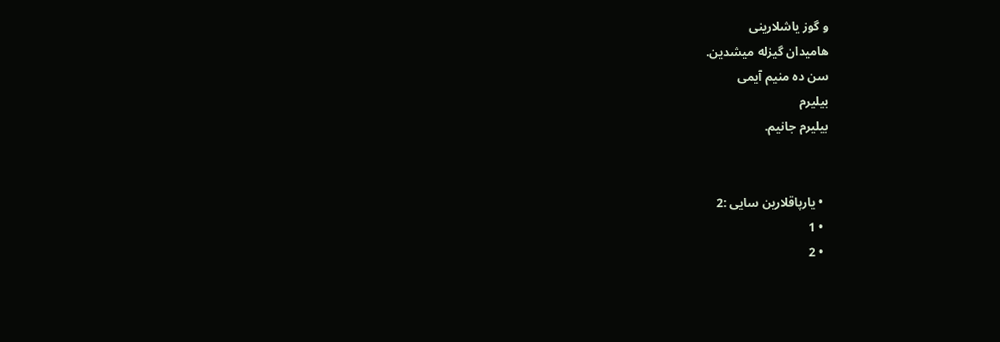و گوز یاشلارینی
هامیدان گیزله میشدین.
سن ده منیم آیمی
بیلیرم
بیلیرم جانیم.


  • یارپاقلارین سایی :2
  • 1
  • 2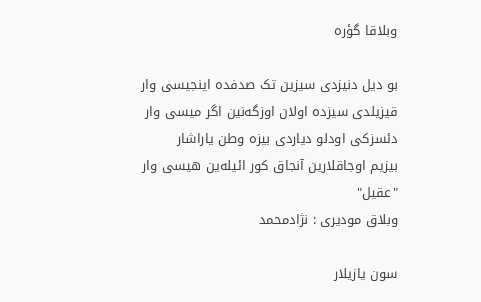وبلاقا گؤره

بو دیل دنیزدی سیزین تک صدفده اینجیسی وار
قیزیلدی سیزده اولان اوزگه‌نین اگر میسی وار
دئسزکی اودلو دیاردی بیزه وطن یاراشار
بیزیم اوجاقلارین آنجاق کور ائیله‌ین هیسی وار
"عقیل"
وبلاق مودیری : نژادمحمد

سون یازیلار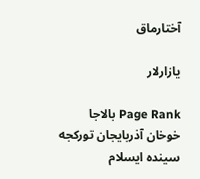آختارماق

یازارلار

Page Rank بالاجا خوخان آذربایجان تورکجه سینده ایسلام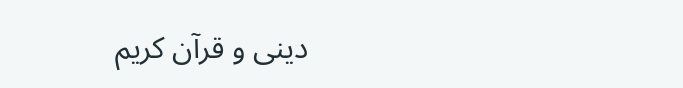دینی و قرآن کریم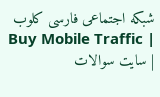شبکه اجتماعی فارسی کلوب | Buy Mobile Traffic | سایت سوالات